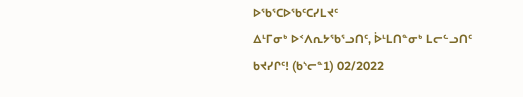ᐅᖃᕐᑕᐅᖃᑦᑕᓯᒪᔪᑦ
ᐃᒻᒥᓂᒃ ᐅᑉᐱᕆᔭᖃᕐᓗᑎᑦ, ᐆᒻᒪᑎᓐᓂᒃ ᒪᓕᓪᓗᑎᑦ ᑲᔪᓯᒋᑦ! (ᑲᔅᓕᓐ1) 02/2022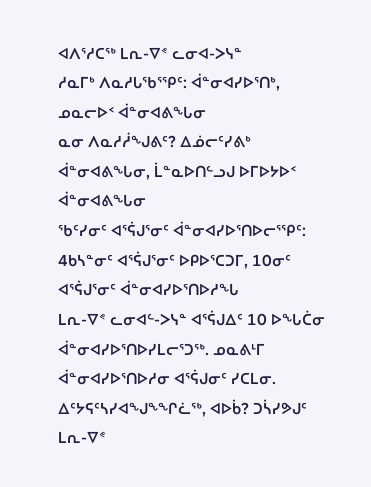ᐊᐱᕐᓱᑕᖅ ᒪᕆ-ᐁᕝ ᓚᓂᐊ-ᐳᓭᓐ
ᓱᓇᒥᒃ ᐱᓇᓱᒐᖃᕐᕿᑦ: ᐋᓐᓂᐊᓯᐅᕐᑎᒃ, ᓄᓇᓕᐅᑉ ᐋᓐᓂᐊᕕᖓᓂ
ᓇᓂ ᐱᓇᓱᓲᖑᕕᑦ? ᐃᓅᓕᑦᓯᕕᒃ ᐋᓐᓂᐊᕕᖓᓂ, ᒫᓐᓇᐅᑎᓪᓗᒍ ᐅᒥᐅᔭᐅᑉ ᐋᓐᓂᐊᕕᖓᓂ
ᖃᑦᓯᓂᑦ ᐊᕐᕌᒍᕐᓂᑦ ᐋᓐᓂᐊᓯᐅᕐᑎᐅᓕᕐᕿᑦ: 4ᑲᓴᓐᓂᑦ ᐊᕐᕌᒍᕐᓂᑦ ᐅᑭᐅᕐᑕᑐᒥ, 10ᓂᑦ ᐊᕐᕌᒍᕐᓂᑦ ᐋᓐᓂᐊᓯᐅᕐᑎᐅᓱᖓ
ᒪᕆ-ᐁᕝ ᓚᓂᐊᓪ-ᐳᓭᓐ ᐊᕐᕌᒍᐃᑦ 10 ᐅᖓᑖᓂ ᐋᓐᓂᐊᓯᐅᕐᑎᐅᓯᒪᓕᕐᑐᖅ. ᓄᓇᕕᒻᒥ ᐋᓐᓂᐊᓯᐅᕐᑎᐅᓱᓂ ᐊᕐᕌᒍᓂᑦ ᓯᑕᒪᓂ. ᐃᑦᔭᕋᑦᓴᓯᐊᖑᖕᖏᓛᖅ, ᐊᐅᑳ? ᑐᓵᓯᕗᒍᑦ ᒪᕆ-ᐁᕝ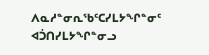ᐱᓇᓱᓐᓂᕆᖃᑦᑕᓯᒪᔭᖏᓐᓂᑦ ᐊᑑᑎᓯᒪᔭᖏᓐᓂᓗ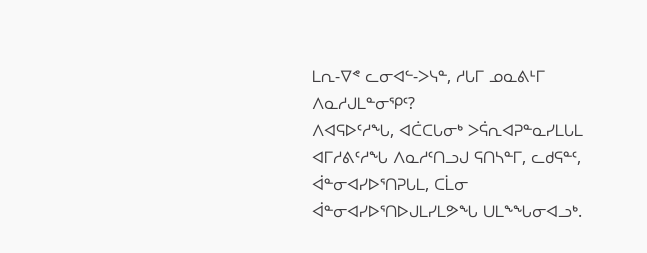ᒪᕆ-ᐁᕝ ᓚᓂᐊᓪ-ᐳᓭᓐ, ᓱᒐᒥ ᓄᓇᕕᒻᒥ ᐱᓇᓱᒍᒪᓐᓂᕿᑦ?
ᐱᐊᕋᐅᑦᓱᖓ, ᐊᑖᑕᒐᓂᒃ ᐳᕌᕆᐊᕈᓐᓇᓯᒪᒐᒪ ᐊᒥᓱᕕᑦᓱᖓ ᐱᓇᓱᑦᑎᓗᒍ ᕋᑎᓴᓐᒥ, ᓚᑯᕋᓐᑦ, ᐋᓐᓂᐊᓯᐅᕐᑎᕈᒐᒪ, ᑕᒫᓂ ᐋᓐᓂᐊᓯᐅᕐᑎᐅᒍᒪᓯᒪᕗᖓ ᑌᒪᖕᖓᓂᐊᓗᒃ.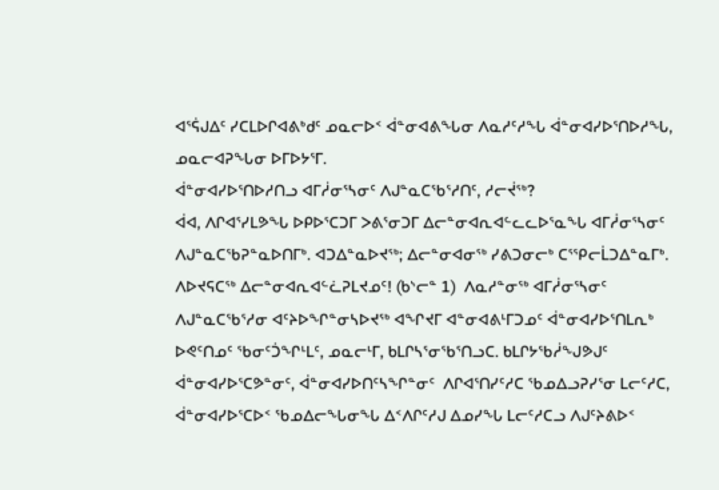ᐊᕐᕌᒍᐃᑦ ᓯᑕᒪᐅᒋᐊᕕᒃᑯᑦ ᓄᓇᓕᐅᑉ ᐋᓐᓂᐊᕕᖓᓂ ᐱᓇᓱᑦᓱᖓ ᐋᓐᓂᐊᓯᐅᕐᑎᐅᓱᖓ, ᓄᓇᓕᐊᕈᖓᓂ ᐅᒥᐅᔭᕐᒥ.
ᐋᓐᓂᐊᓯᐅᕐᑎᐅᓱᑎᓗ ᐊᒥᓲᓂᕐᓴᓂᑦ ᐱᒍᓐᓇᑕᖃᕐᓱᑎᑦ, ᓱᓕᔫᖅ?
ᐋᐊ, ᐱᒋᐊᕐᓯᒪᕗᖓ ᐅᑭᐅᕐᑕᑐᒥ ᐳᕕᕐᓂᑐᒥ ᐃᓕᓐᓂᐊᕆᐊᓪᓚᓚᐅᕐᓇᖓ ᐊᒥᓲᓂᕐᓴᓂᑦ ᐱᒍᓐᓇᑕᖃᕈᓐᓇᐅᑎᒥᒃ. ᐊᑐᐃᓐᓇᐅᔪᖅ; ᐃᓕᓐᓂᐊᓂᖅ ᓯᕕᑐᓂᓕᒃ ᑕᕐᕿᓕᒫᑐᐃᓐᓇᒥᒃ. ᐱᐅᔪᕋᑕᖅ ᐃᓕᓐᓂᐊᕆᐊᓪᓛᕈᒪᔪᓄᑦ! (ᑲᔅᓕᓐ 1)  ᐱᓇᓱᓐᓂᖅ ᐊᒥᓲᓂᕐᓴᓂᑦ ᐱᒍᓐᓇᑕᖃᕐᓱᓂ ᐊᑦᔨᐅᖏᓐᓂᓴᐅᔪᖅ ᐊᖏᔪᒥ ᐊᓐᓂᐊᕕᒻᒥᑐᓄᑦ ᐋᓐᓂᐊᓯᐅᕐᑎᒪᕆᒃ ᐅᕙᑦᑎᓄᑦ ᖃᓂᑦᑑᖏᒻᒪᑦ, ᓄᓇᓕᒻᒥ, ᑲᒪᒋᓴᕐᓂᖃᕐᑎᓗᑕ. ᑲᒪᒋᔭᖃᓲᖑᕗᒍᑦ ᐋᓐᓂᐊᓯᐅᕐᑕᕗᓐᓂᑦ, ᐋᓐᓂᐊᓯᐅᑎᑦᓴᖏᓐᓂᑦ  ᐱᒋᐊᕐᑎᓯᑦᓱᑕ ᖃᓄᐃᓗᕈᓯᕐᓂ ᒪᓕᑦᓱᑕ, ᐋᓐᓂᐊᓯᐅᕐᑕᐅᑉ ᖃᓄᐃᓕᖓᓂᖓ ᐃᑉᐱᒋᑦᓱᒍ ᐃᓄᓯᖓ ᒪᓕᑦᓱᑕᓗ ᐱᒍᑦᔨᕕᐅᑉ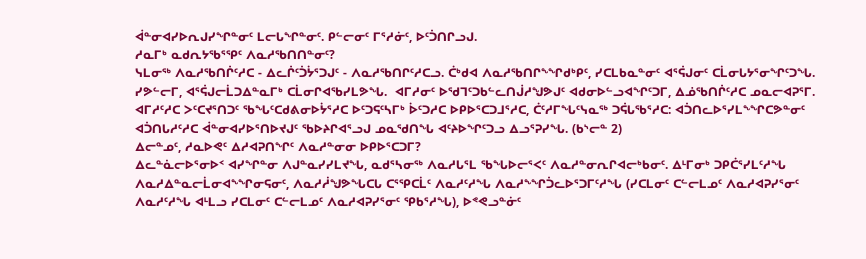ᐋᓐᓂᐊᓯᐅᕆᒍᓯᖏᓐᓂᑦ ᒪᓕᒐᖏᓐᓂᑦ. ᑭᓪᓕᓂᑦ ᒥᕐᓱᓃᑦ, ᐅᑦᑑᑎᒋᓗᒍ.
ᓱᓇᒥᒃ ᓇᑯᕆᔭᖃᕐᕿᑦ ᐱᓇᓱᖃᑎᑎᓐᓂᑦ?
ᓭᒪᓂᖅ ᐱᓇᓱᖃᑎᒌᑦᓱᑕ - ᐃᓚᒌᑦᑑᔮᕐᑐᒍᑦ - ᐱᓇᓱᖃᑎᒋᑦᓱᑕᓗ. ᑖᒃᑯᐊ ᐱᓇᓱᖃᑎᒋᖕᖏᑯᒃᑭᑦ, ᓯᑕᒪᑲᓇᓐᓂᑦ ᐊᕐᕌᒍᓂᑦ ᑕᒫᓂᒐᔭᕐᓂᖏᑦᑐᖓ. ᓯᕗᓪᓕᒥ, ᐊᕐᕌᒍᓕᒫᑐᐃᓐᓇᒥᒃ ᑕᒫᓂᒋᐊᖃᓯᒪᕗᖓ.  ᐊᒥᓱᓂᑦ ᐅᖁᒣᑦᑐᑲᓪᓚᑎᒎᓱᖑᕗᒍᑦ ᐊᑯᓂᐅᓪᓗᐊᖏᑦᑐᒥ, ᐃᓅᖃᑎᒌᑦᓱᑕ ᓄᓇᓕᐊᕈᕐᒥ. ᐊᒥᓱᑦᓱᑕ ᐳᑦᑕᔪᕐᑎᑐᑦ ᖃᖓᑦᑕᑯᕕᓂᐅᔮᕐᓱᑕ ᐅᑦᑐᕋᑦᓴᒥᒃ ᐆᑦᑐᓱᑕ ᐅᑭᐅᕐᑕᑐᒧᕐᓱᑕ, ᑖᑦᓱᒥᖓᑦᓭᓇᖅ ᑐᕌᒐᖃᕐᓱᑕ: ᐊᑑᑎᓚᐅᕐᓯᒪᖕᖏᑕᕗᓐᓂᑦ ᐊᑑᑎᒐᓱᑦᓱᑕ ᐋᓐᓂᐊᓯᐅᕐᑎᐅᔪᒍᑦ ᖃᐅᔨᒋᐊᕐᓗᒍ ᓄᓇᖁᑎᖓ ᐊᑦᔨᐅᖏᑦᑐᓗ ᐃᓗᕐᕈᓯᖓ. (ᑲᔅᓕᓐ 2)
ᐃᓕᓐᓄᑦ, ᓱᓇᐅᕙᑦ ᐃᓱᐊᕈᑎᖏᑦ ᐱᓇᓱᓐᓂᓂ ᐅᑭᐅᕐᑕᑐᒥ?
ᐃᓚᓐᓈᓕᐅᕐᓂᐅᑉ ᐊᓯᖏᓐᓂ ᐱᒍᓐᓇᓯᓯᒪᔪᖓ, ᓇᑯᕐᓴᓂᖅ ᐱᓇᓱᒐᕐᒪ ᖃᖓᐅᓕᕐᐸᑦ ᐱᓇᓱᓐᓂᕆᒋᐊᓕᒃᑲᓂᑦ. ᐃᒻᒥᓂᒃ ᑐᑭᑖᕐᓯᒪᑦᓱᖓ ᐱᓇᓱᐃᓐᓇᓕᒫᓂᐊᖕᖏᓂᕋᓂᑦ, ᐱᓇᓱᓲᖑᕗᖓᑕᒐ ᑕᕐᕿᑕᒫᑦ ᐱᓇᓱᑦᓱᖓ ᐱᓇᓱᖕᖏᑑᓚᐅᕐᑐᒥᑦᓱᖓ (ᓯᑕᒪᓂᑦ ᑕᓪᓕᒪᓄᑦ ᐱᓇᓱᐊᕈᓯᕐᓂᑦ ᐱᓇᓱᑦᓱᖓ ᐊᒻᒪᓗ ᓯᑕᒪᓂᑦ ᑕᓪᓕᒪᓄᑦ ᐱᓇᓱᐊᕈᓯᕐᓂᑦ ᕿᑲᕐᓱᖓ), ᐅᕝᕙᓗᓐᓃᑦ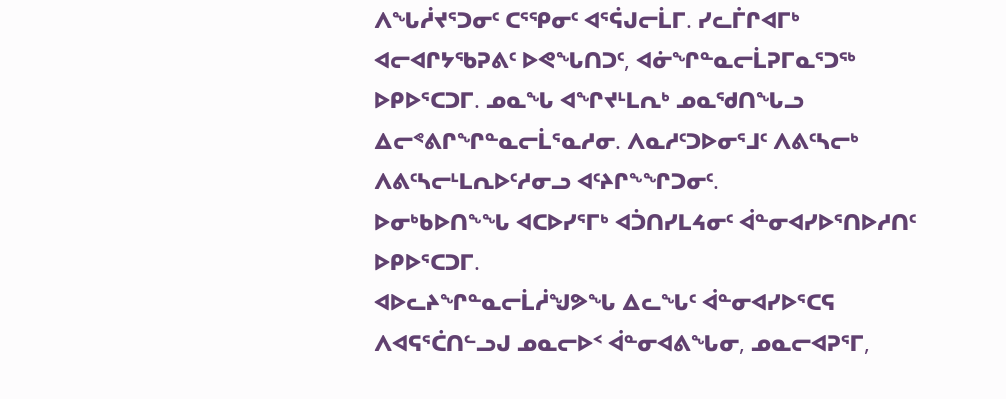ᐱᖓᓲᔪᕐᑐᓂᑦ ᑕᕐᕿᓂᑦ ᐊᕐᕌᒍᓕᒫᒥ. ᓯᓚᒦᒋᐊᒥᒃ ᐊᓕᐊᒋᔭᖃᕈᕕᑦ ᐅᕙᖓᑎᑐᑦ, ᐊᓃᖏᓐᓇᓕᒫᕈᒥᓇᕐᑐᖅ ᐅᑭᐅᕐᑕᑐᒥ. ᓄᓇᖓ ᐊᖏᔪᒻᒪᕆᒃ ᓄᓇᖁᑎᖓᓗ ᐃᓕᕝᕕᒋᖏᓐᓇᓕᒫᕐᓇᓱᓂ. ᐱᓇᓱᑦᑐᐅᓂᕐᒧᑦ ᐱᕕᑦᓴᓕᒃ ᐱᕕᑦᓴᓕᒻᒪᕆᐅᑦᓱᓂᓗ ᐊᑦᔨᒋᖕᖏᑐᓂᑦ.
ᐅᓂᒃᑲᐅᑎᖕᖓ ᐊᑕᐅᓯᕐᒥᒃ ᐊᑑᑎᓯᒪᔦᓂᑦ ᐋᓐᓂᐊᓯᐅᕐᑎᐅᓱᑎᑦ ᐅᑭᐅᕐᑕᑐᒥ.
ᐊᐅᓚᔨᖏᓐᓇᓕᒫᓲᖑᕗᖓ ᐃᓚᖓᑦ ᐋᓐᓂᐊᓯᐅᕐᑕᕋ ᐱᐊᕋᕐᑖᑎᓪᓗᒍ ᓄᓇᓕᐅᑉ ᐋᓐᓂᐊᕕᖓᓂ, ᓄᓇᓕᐊᕈᕐᒥ,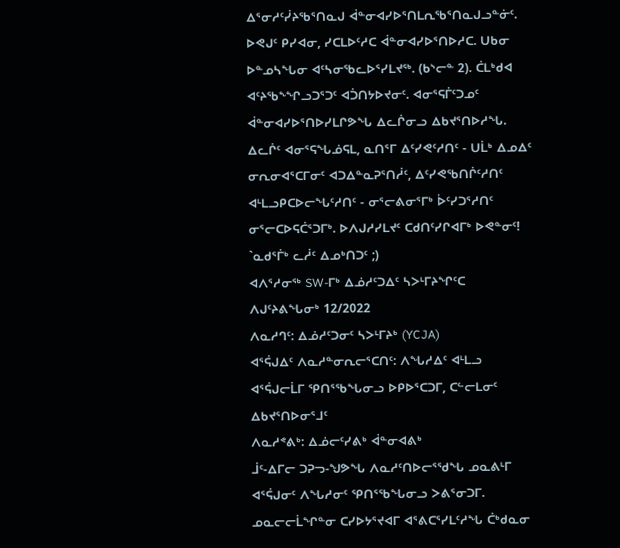ᐃᕐᓂᓱᑦᓰᔨᖃᕐᑎᓇᒍ ᐋᓐᓂᐊᓯᐅᕐᑎᒪᕆᖃᕐᑎᓇᒍᓗᓐᓃᑦ. ᐅᕙᒍᑦ ᑭᓯᐊᓂ, ᓯᑕᒪᐅᑦᓱᑕ ᐋᓐᓂᐊᓯᐅᕐᑎᐅᓱᑕ. ᑌᑲᓂ ᐅᓐᓄᓴᖓᓂ ᐊᑦᓴᓂᖃᓚᐅᕐᓯᒪᔪᖅ. (ᑲᔅᓕᓐ 2). ᑖᒪᒃᑯᐊ ᐊᑦᔨᖃᖕᖏᓗᑐᕐᑐᑦ ᐊᑑᑎᔭᐅᔪᓂᑦ. ᐊᓂᕐᕋᒦᑦᑐᓄᑦ ᐋᓐᓂᐊᓯᐅᕐᑎᐅᓯᒪᒋᕗᖓ ᐃᓚᒌᓂᓗ ᐃᑲᔪᕐᑎᐅᓱᖓ. ᐃᓚᒌᑦ ᐊᓂᕐᕋᖓᓅᕋᒪ, ᓇᑎᕐᒥ ᐃᑦᓯᕙᑦᓱᑎᑦ - ᑌᒫᒃ ᐃᓄᐃᑦ ᓂᕆᓂᐊᕐᑕᒥᓂᑦ ᐊᑐᐃᓐᓇᕈᕐᑎᓲᑦ, ᐃᑦᓯᕙᖃᑎᒌᑦᓱᑎᑦ ᐊᒻᒪᓗᑭᑕᐅᓕᖓᑦᓱᑎᑦ - ᓂᕐᓕᕕᓂᕐᒥᒃ ᐆᑦᓯᑐᕐᓱᑎᑦ ᓂᕐᓕᑕᐅᕋᑖᕐᑐᒥᒃ. ᐅᐱᒍᓱᓯᒪᔪᑦ ᑕᑯᑎᑦᓯᒋᐊᒥᒃ ᐅᕙᓐᓂᑦ!
`ᓇᑯᕐᒦᒃ ᓚᓲᑦ ᐃᓄᒃᑎᑐᑦ ;)
ᐊᐱᕐᓱᓂᖅ SW-ᒥᒃ ᐃᓅᓱᑦᑐᐃᑦ ᓴᐳᒻᒥᔨᖏᑦᑕ ᐱᒍᑦᔨᕕᖓᓂᒃ 12/2022
ᐱᓇᓱᒉᑦ: ᐃᓅᓱᑦᑐᓂᑦ ᓴᐳᒻᒥᔨᒃ (YCJA)
ᐊᕐᕌᒍᐃᑦ ᐱᓇᓱᓐᓂᕆᓕᕐᑕᑎᑦ: ᐱᖓᓱᐃᑦ ᐊᒻᒪᓗ ᐊᕐᕌᒍᓕᒫᒥ ᕿᑎᕐᖃᖓᓂᓗ ᐅᑭᐅᕐᑕᑐᒥ, ᑕᓪᓕᒪᓂᑦ ᐃᑲᔪᕐᑎᐅᓂᕐᒧᑦ
ᐱᓇᓱᕝᕕᒃ: ᐃᓅᓕᑦᓯᕕᒃ ᐋᓐᓂᐊᕕᒃ
ᒨᑦ-ᐃᒥᓕ ᑐᕈᓓ-ᖑᕗᖓ ᐱᓇᓱᑦᑎᐅᓕᕐᖁᖓ ᓄᓇᕕᒻᒥ ᐊᕐᕌᒍᓂᑦ ᐱᖓᓱᓂᑦ ᕿᑎᕐᖃᖓᓂᓗ ᐳᕕᕐᓂᑐᒥ. ᓄᓇᓕᓕᒫᖏᓐᓂ ᑕᓯᐅᔭᕐᔪᐊᒥ ᐊᕐᕕᑕᕐᓯᒪᑦᓱᖓ ᑖᒃᑯᓇᓂ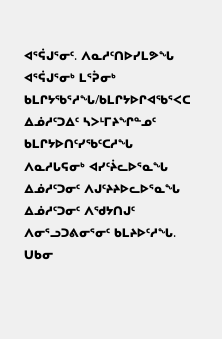ᐊᕐᕌᒍᕐᓂᑦ. ᐱᓇᓱᑦᑎᐅᓯᒪᕗᖓ ᐊᕐᕌᒍᕐᓂᒃ ᒪᕐᕉᓂᒃ ᑲᒪᒋᔭᖃᕐᓱᖓ/ᑲᒪᒋᔭᐅᒋᐊᖃᕐᐸᑕ ᐃᓅᓱᑦᑐᐃᑦ ᓴᐳᒻᒥᔨᖏᓐᓄᑦ ᑲᒪᒋᔭᐅᑎᑦᓯᖃᑦᑕᓱᖓ ᐱᓇᓱᒐᕋᓂᒃ ᐊᓯᑦᔩᓚᐅᕐᓇᖓ ᐃᓅᓱᑦᑐᓂᑦ ᐱᒍᑦᔨᔨᐅᓚᐅᕐᓇᖓ ᐃᓅᓱᑦᑐᓂᑦ ᐱᖁᔭᑎᒍᑦ ᐱᓂᕐᓗᑐᕕᓂᕐᓂᑦ ᑲᒪᔨᐅᑦᓱᖓ. ᑌᑲᓂ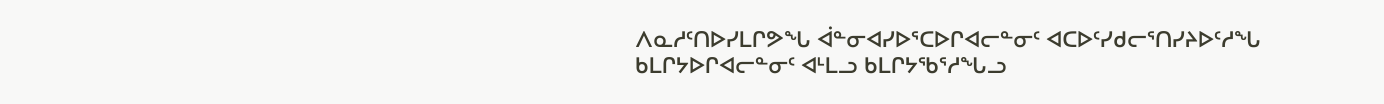ᐱᓇᓱᑦᑎᐅᓯᒪᒋᕗᖓ ᐋᓐᓂᐊᓯᐅᕐᑕᐅᒋᐊᓕᓐᓂᑦ ᐊᑕᐅᑦᓯᑯᓕᕐᑎᓯᔨᐅᑦᓱᖓ ᑲᒪᒋᔭᐅᒋᐊᓕᓐᓂᑦ ᐊᒻᒪᓗ ᑲᒪᒋᔭᖃᕐᓱᖓᓗ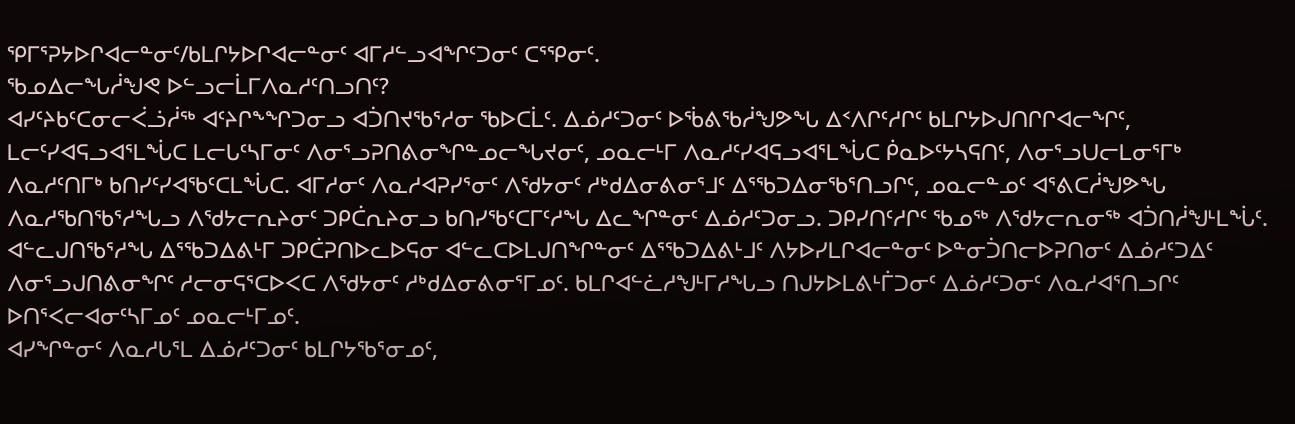ᕿᒥᕐᕈᔭᐅᒋᐊᓕᓐᓂᑦ/ᑲᒪᒋᔭᐅᒋᐊᓕᓐᓂᑦ ᐊᒥᓱᓪᓗᐊᖏᑦᑐᓂᑦ ᑕᕐᕿᓂᑦ.
ᖃᓄᐃᓕᖓᓲᖑᕙ ᐅᓪᓗᓕᒫᒥᐱᓇᓱᑦᑎᓗᑎᑦ?
ᐊᓯᑦᔨᑲᑦᑕᓂᓕᐹᓘᓲᖅ ᐊᑦᔨᒋᖕᖏᑐᓂᓗ ᐊᑑᑎᔪᖃᕐᓱᓂ ᖃᐅᑕᒫᑦ. ᐃᓅᓱᑦᑐᓂᑦ ᐅᖄᕕᖃᓲᖑᕗᖓ ᐃᑉᐱᒋᑦᓱᒋᑦ ᑲᒪᒋᔭᐅᒍᑎᒋᒋᐊᓕᖏᑦ, ᒪᓕᑦᓯᐊᕋᓗᐊᕐᒪᖔᑕ ᒪᓕᒐᑦᓴᒥᓂᑦ ᐱᓂᕐᓗᕈᑎᕕᓂᖏᓐᓄᓕᖓᔪᓂᑦ, ᓄᓇᓕᒻᒥ ᐱᓇᓱᑦᓯᐊᕋᓗᐊᕐᒪᖔᑕ ᑮᓇᐅᑦᔭᓴᕋᑎᑦ, ᐱᓂᕐᓗᑌᓕᒪᓂᕐᒥᒃ ᐱᓇᓱᑦᑎᒥᒃ ᑲᑎᓯᑦᓯᐊᖃᑦᑕᒪᖔᑕ. ᐊᒥᓱᓂᑦ ᐱᓇᓱᐊᕈᓯᕐᓂᑦ ᐱᖁᔭᓂᑦ ᓱᒃᑯᐃᓂᕕᓂᕐᒧᑦ ᐃᕐᖃᑐᐃᓂᖃᕐᑎᓗᒋᑦ, ᓄᓇᓕᓐᓄᑦ ᐊᕐᕕᑕᓲᖑᕗᖓ ᐱᓇᓱᖃᑎᖃᕐᓱᖓᓗ ᐱᖁᔭᓕᕆᔨᓂᑦ ᑐᑭᑖᕆᔨᓂᓗ ᑲᑎᓯᖃᑦᑕᒥᑦᓱᖓ ᐃᓚᖏᓐᓂᑦ ᐃᓅᓱᑦᑐᓂᓗ. ᑐᑭᓯᑎᑦᓱᒋᑦ ᖃᓄᖅ ᐱᖁᔭᓕᕆᓂᖅ ᐊᑑᑎᓲᖑᒻᒪᖔᑦ. ᐊᓪᓚᒍᑎᖃᕐᓱᖓ ᐃᕐᖃᑐᐃᕕᒻᒥ ᑐᑭᑖᕈᑎᐅᓚᐅᕋᓂ ᐊᓪᓚᑕᐅᒪᒍᑎᖏᓐᓂᑦ ᐃᕐᖃᑐᐃᕕᒻᒧᑦ ᐱᔭᐅᓯᒪᒋᐊᓕᓐᓂᑦ ᐅᓐᓂᑑᑎᓕᐅᕈᑎᓂᑦ ᐃᓅᓱᑦᑐᐃᑦ ᐱᓂᕐᓗᒍᑎᕕᓂᖏᑦ ᓱᓕᓂᕋᕐᑕᐅᐸᑕ ᐱᖁᔭᓂᑦ ᓱᒃᑯᐃᓂᕕᓂᕐᒥᓄᑦ. ᑲᒪᒋᐊᓪᓛᓱᖑᒻᒥᓱᖓᓗ ᑎᒍᔭᐅᒪᕕᒻᒦᑐᓂᑦ ᐃᓅᓱᑦᑐᓂᑦ ᐱᓇᓱᐊᕐᑎᓗᒋᑦ ᐅᑎᕐᐸᓕᐊᓂᑦᓴᒥᓄᑦ ᓄᓇᓕᒻᒥᓄᑦ.
ᐊᓯᖏᓐᓂᑦ ᐱᓇᓱᒐᕐᒪ ᐃᓅᓱᑦᑐᓂᑦ ᑲᒪᒋᔭᖃᕐᓂᓄᑦ,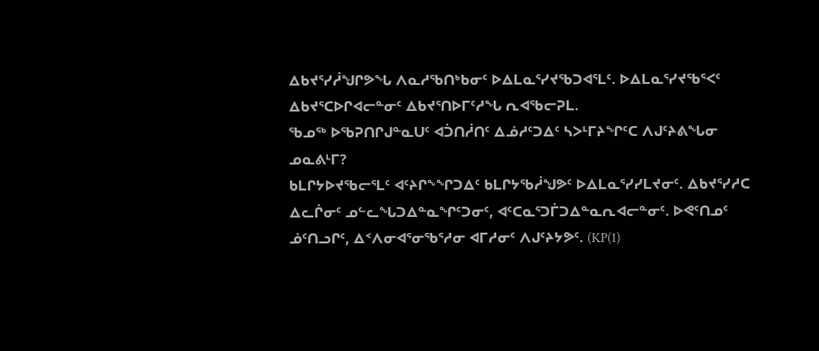ᐃᑲᔪᕐᓯᓲᖑᒋᕗᖓ ᐱᓇᓱᖃᑎᒃᑲᓂᑦ ᐅᐃᒪᓇᕐᓯᔪᖃᑐᐊᕐᒪᑦ. ᐅᐃᒪᓇᕐᓯᔪᖃᕐᐸᑦ ᐃᑲᔪᕐᑕᐅᒋᐊᓕᓐᓂᑦ ᐃᑲᔪᕐᑎᐅᒥᑦᓱᖓ ᕆᐊᖃᓕᕈᒪ.
ᖃᓄᖅ ᐅᖃᕈᑎᒋᒍᓐᓇᑌᑦ ᐊᑑᑎᓲᑎᑦ ᐃᓅᓱᑦᑐᐃᑦ ᓴᐳᒻᒥᔨᖏᑦᑕ ᐱᒍᑦᔨᕕᖓᓂ ᓄᓇᕕᒻᒥ?
ᑲᒪᒋᔭᐅᔪᖃᓕᕐᒪᑦ ᐊᑦᔨᒋᖕᖏᑐᐃᑦ ᑲᒪᒋᔭᖃᓲᖑᕗᑦ ᐅᐃᒪᓇᕐᓯᓯᒪᔪᓂᑦ. ᐃᑲᔪᕐᓯᓱᑕ ᐃᓚᒌᓂᑦ ᓄᓪᓚᖓᑐᐃᓐᓇᖏᑦᑐᓂᑦ, ᐊᑦᑕᓇᕐᑐᒦᑐᐃᓐᓇᕆᐊᓕᓐᓂᑦ. ᐅᕙᑦᑎᓄᑦ ᓅᑦᑎᓗᒋᑦ, ᐃᑉᐱᓂᐊᕐᓂᖃᕐᓱᓂ ᐊᒥᓱᓂᑦ ᐱᒍᑦᔨᔭᕗᑦ. (KP(1)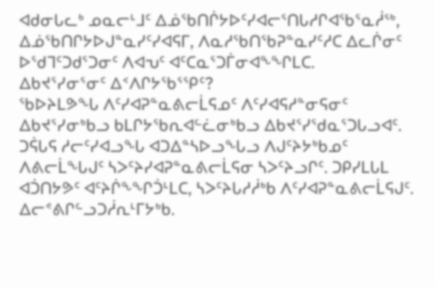ᐊᑯᓂᒐᓚᒃ ᓄᓇᓕᒻᒧᑦ ᐃᓅᖃᑎᒌᔭᐅᑦᓯᐊᓕᕐᑎᒐᓱᒋᐊᖃᕐᓇᓲᖅ, ᐃᓅᖃᑎᒋᔭᐅᒍᓐᓇᓯᑦᓯᐊᕋᒥ, ᐱᓇᓱᖃᑎᖃᕈᓐᓇᓯᑦᓱᑕ ᐃᓚᒌᓂᑦ ᐅᖁᒣᑦᑐᑯᕐᑐᓂᑦ ᐱᐊᕃᑦ ᐊᑦᑕᓇᕐᑐᒦᓂᐊᖕᖏᒪᑕ.
ᐃᑲᔪᕐᓯᓂᕐᓂᑦ ᐃᑉᐱᒋᔭᖃᕐᕿᑦ?
ᖃᐅᔨᒪᕗᖓ ᐱᑦᓯᐊᕈᓐᓇᕕᓕᒫᕋᓄᑦ ᐱᑦᓯᐊᕋᓱᓐᓂᕋᓂᑦ ᐃᑲᔪᕐᓯᓂᒃᑲᓗ ᑲᒪᒋᔭᖃᕆᐊᓪᓛᓂᒃᑲᓗ ᐃᑲᔪᕐᓯᖁᓇᕐᑐᒐᓗᐊᑦ. ᑐᕌᒐᕋ ᓱᓕᑦᓯᐊᓗᖓ ᐊᑐᐃᓐᓴᐅᓗᖓᓗ ᐱᒍᑦᔨᔭᒃᑲᓄᑦ ᐱᕕᓕᒫᖓᒍᑦ ᓴᐳᑦᔨᓯᐊᕈᓐᓇᕕᓕᒫᕋᓂ ᓴᐳᑦᔨᓗᒋᑦ. ᑐᑭᓯᒪᒐᒪ ᐊᑑᑎᔭᕗᑦ ᐊᑦᔨᒌᖕᖏᑑᒻᒪᑕ, ᓴᐳᑦᔨᒐᓱᓲᒃᑲ ᐱᑦᓯᐊᕈᓐᓇᕕᓕᒫᕋᒍᑦ. ᐃᓕᕝᕕᒋᓪᓗᑐᓲᕆᒻᒥᔭᒃᑲ.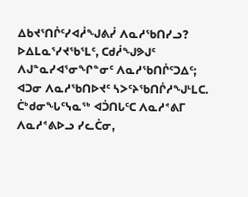ᐃᑲᔪᕐᑎᒌᑦᓯᐊᓲᖑᕕᓰ ᐱᓇᓱᖃᑎᓯᓗ?
ᐅᐃᒪᓇᕐᓯᔪᖃᕐᒪᑦ, ᑕᑯᓲᖑᕗᒍᑦ ᐱᒍᓐᓇᓯᐊᕐᓂᖏᓐᓂᑦ ᐱᓇᓱᖃᑎᒌᑦᑐᐃᑦ; ᐊᑐᓂ ᐱᓇᓱᖃᑎᐅᔪᑦ ᓴᐳᑦᔨᖃᑎᒌᓱᖑᒻᒪᑕ. ᑖᒃᑯᓂᖓᑦᓭᓇᖅ ᐊᑑᑎᒐᑦᑕ ᐱᓇᓱᕝᕕᒥ ᐱᓇᓱᕝᕕᐅᓗ ᓯᓚᑖᓂ,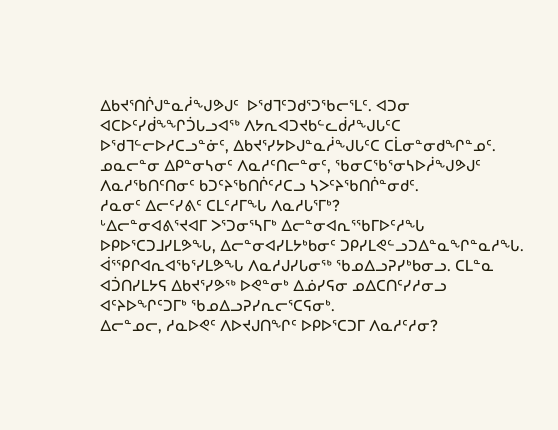ᐃᑲᔪᕐᑎᒌᒍᓐᓇᓲᖑᕗᒍᑦ  ᐅᖁᒣᑦᑐᑯᕐᑐᖃᓕᕐᒪᑦ. ᐊᑐᓂ ᐊᑕᐅᑦᓯᑰᖕᖏᑑᒐᓗᐊᖅ ᐱᔭᕆᐊᑐᔪᑲᓪᓚᑰᓱᖑᒐᑦᑕ ᐅᖁᒣᓪᓕᐅᓱᑕᓗᓐᓃᑦ, ᐃᑲᔪᕐᓯᔭᐅᒍᓐᓇᓲᖑᒐᑦᑕ ᑕᒫᓂᓐᓂᑯᖏᓐᓄᑦ. ᓄᓇᓕᓐᓂ ᐃᑭᓐᓂᓴᓂᑦ ᐱᓇᓱᑦᑎᓕᓐᓂᑦ, ᖃᓂᑕᖃᕐᓂᓴᐅᓲᖑᕗᒍᑦ ᐱᓇᓱᖃᑎᑦᑎᓂᑦ ᑲᑐᑦᔨᖃᑎᒌᑦᓱᑕᓗ ᓴᐳᑦᔨᖃᑎᒌᓐᓂᑯᑦ.
ᓱᓇᓂᑦ ᐃᓕᑦᓯᕕᑦ ᑕᒪᑦᓱᒥᖓ ᐱᓇᓱᒐᕐᒥᒃ?
ᒡᐃᓕᓐᓂᐊᕕᕐᔪᐊᒥ ᐳᕐᑐᓂᕐᓴᒥᒃ ᐃᓕᓐᓂᐊᕆᕐᖃᒥᐅᑦᓱᖓ ᐅᑭᐅᕐᑕᑐᒧᓯᒪᕗᖓ, ᐃᓕᓐᓂᐊᓯᒪᔭᒃᑲᓂᑦ ᑐᑭᓯᒪᕙᓪᓗᑐᐃᓐᓇᖏᓐᓇᓱᖓ. ᐋᕐᕿᒋᐊᕆᐊᖃᕐᓯᒪᕗᖓ ᐱᓇᓱᒍᓯᒐᓂᖅ ᖃᓄᐃᓗᕈᓯᒃᑲᓂᓗ. ᑕᒪᓐᓇ ᐊᑑᑎᓯᒪᔭᕋ ᐃᑲᔪᕐᓯᕗᖅ ᐅᕙᓐᓂᒃ ᐃᓅᓯᕋᓂ ᓄᐃᑕᑎᑦᓯᓱᓂᓗ ᐊᑦᔨᐅᖏᑦᑐᒥᒃ ᖃᓄᐃᓗᕈᓯᕆᓕᕐᑕᕋᓂᒃ.
ᐃᓕᓐᓄᓕ, ᓱᓇᐅᕙᑦ ᐱᐅᔪᒍᑎᖏᑦ ᐅᑭᐅᕐᑕᑐᒥ ᐱᓇᓱᑦᓱᓂ?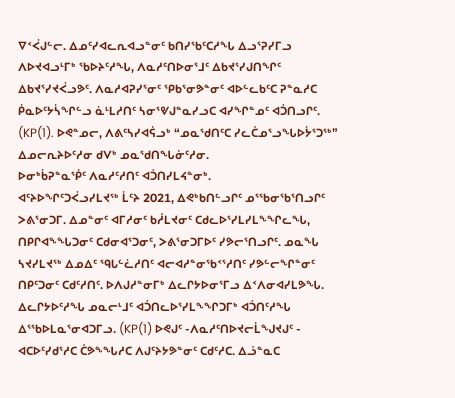ᐁᑉᐹᒍᓪᓕ. ᐃᓄᑦᓯᐊᓚᕆᐊᓗᓐᓂᑦ ᑲᑎᓯᖃᑦᑕᓱᖓ ᐃᓗᕐᕈᓯᒥᓗ ᐱᐅᔪᐊᓗᒻᒥᒃ ᖃᐅᔨᑦᓱᖓ, ᐱᓇᓱᑦᑎᐅᓂᕐᒧᑦ ᐃᑲᔪᕐᓯᒍᑎᖏᑦ ᐃᑲᔪᕐᓯᔪᐹᓗᕗᑦ. ᐱᓇᓱᐊᕈᓯᕐᓂᑦ ᕿᑲᕐᓂᕗᓐᓂᑦ ᐊᐅᓪᓚᑲᑦᑕ ᕈᓐᓇᓱᑕ ᑮᓇᐅᑦᔭᓵᖏᓪᓗ ᓈᒻᒪᓱᑎᑦ ᓴᓂᕐᕓᒍᓐᓇᓯᓗᑕ ᐊᓯᖏᓐᓄᑦ ᐊᑑᑎᓗᒋᑦ. (KP(1). ᐅᕙᓐᓄᓕ, ᐱᕕᑦᓴᓯᐊᕌᓗᒃ “ᓄᓇᖁᑎᑦᑕ ᓯᓚᑖᓄᕐᓗᖓᐅᔮᕐᑐᖅ” ᐃᓄᓕᕆᔨᐅᑦᓱᓂ ᑯᐯᒃ ᓄᓇᖁᑎᖓᓃᑦᓱᓂ.
ᐅᓂᒃᑳᕈᓐᓇᖀᑦ ᐱᓇᓱᑦᓱᑎᑦ ᐊᑑᑎᓯᒪᔦᓐᓂᒃ.
ᐊᑦᔨᐅᖏᑦᑐᐹᓗᓯᒪᔪᖅ ᒫᑦᔨ 2021, ᐃᕙᒃᑲᑎᓪᓗᒋᑦ ᓄᕐᖃᓂᖃᕐᑎᓗᒋᑦ ᐳᕕᕐᓂᑐᒥ. ᐃᓄᓐᓂᑦ ᐊᒥᓱᓂᑦ ᑲᓲᒪᔪᓂᑦ ᑕᑯᓚᐅᕐᓯᒪᓯᒪᖕᖏᓚᖓ, ᑎᑭᒋᐊᖕᖓᑐᓂᑦ ᑕᑯᓂᐊᕐᑐᓂᑦ, ᐳᕕᕐᓂᑐᒥᐅᑦ ᓯᕗᓕᕐᑎᓗᒋᑦ. ᓄᓇᖓ ᓴᔪᓯᒪᔪᖅ ᐃᓄᐃᑦ ᙯᒐᓪᓛᓱᑎᑦ ᐊᓕᐊᓱᓐᓂᖃᑉᕐᓱᑎᑦ ᓯᕗᓪᓕᖏᓐᓂᑦ ᑎᑭᑦᑐᓂᑦ ᑕᑯᑦᓱᑎᑦ. ᐅᐱᒍᓱᓐᓂᒥᒃ ᐃᓚᒋᔭᐅᓂᕐᒥᓗ ᐃᑉᐱᓂᐊᓯᒪᕗᖓ. ᐃᓚᒋᔭᐅᑦᓱᖓ ᓄᓇᓕᒻᒧᑦ ᐊᑑᑎᓚᐅᕐᓯᒪᖕᖏᑐᒥᒃ ᐊᑑᑎᑦᓱᖓ ᐃᕐᖃᐅᒪᓇᕐᓂᐊᑐᒥᓗ. (KP(1) ᐅᕙᒍᑦ -ᐱᓇᓱᑦᑎᐅᔪᓕᒫᖑᔪᒍᑦ - ᐊᑕᐅᑦᓯᑯᕐᓱᑕ ᑖᕗᖕᖓᓱᑕ ᐱᒍᑦᔨᔭᕗᓐᓂᑦ ᑕᑯᑦᓱᑕ. ᐃᓘᓐᓇᑕ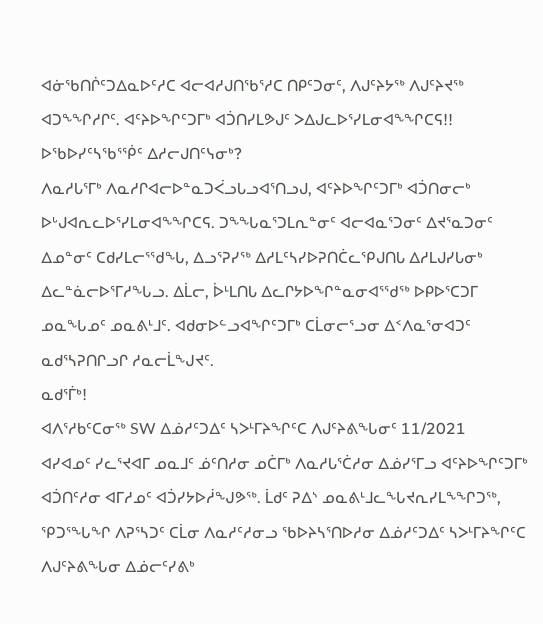ᐊᓃᖃᑎᒌᑦᑐᐃᓇᐅᑦᓱᑕ ᐊᓕᐊᓱᒍᑎᖃᕐᓱᑕ ᑎᑭᑦᑐᓂᑦ, ᐱᒍᑦᔨᔭᖅ ᐱᒍᑦᔨᔪᖅ ᐊᑐᖕᖏᓱᒋᑦ. ᐊᑦᔨᐅᖏᑦᑐᒥᒃ ᐊᑑᑎᓯᒪᕗᒍᑦ ᐳᐃᒍᓚᐅᕐᓯᒪᓂᐊᖕᖏᑕᕋ!!
ᐅᖃᐅᓯᑦᓴᖃᕐᖀᑦ ᐃᓱᓕᒍᑎᑦᓭᓂᒃ?
ᐱᓇᓱᒐᕐᒥᒃ ᐱᓇᓱᒋᐊᓕᐅᓐᓇᑐᐹᓗᒐᓗᐊᕐᑎᓗᒍ, ᐊᑦᔨᐅᖏᑦᑐᒥᒃ ᐊᑑᑎᓂᓕᒃ ᐅᒡᒍᐊᕆᓚᐅᕐᓯᒪᓂᐊᖕᖏᑕᕋ. ᑐᖕᖓᓇᕐᑐᒪᕆᓐᓂᑦ ᐊᓕᐊᓇᕐᑐᓂᑦ ᐃᔪᕐᓇᑐᓂᑦ ᐃᓄᓐᓂᑦ ᑕᑯᓯᒪᓕᕐᖁᖓ, ᐃᓗᕐᕈᓯᖅ ᐃᓱᒪᑦᓴᓯᐅᕈᑎᑖᓚᕿᒍᑎᒐ ᐃᓱᒪᒍᓯᒐᓂᒃ ᐃᓚᓐᓈᓕᐅᕐᒥᓱᖓᓗ. ᐃᒫᓕ, ᐆᒻᒪᑎᒐ ᐃᓚᒋᔭᐅᖏᓐᓇᓂᐊᕐᖁᖅ ᐅᑭᐅᕐᑕᑐᒥ ᓄᓇᖓᓄᑦ ᓄᓇᕕᒻᒧᑦ. ᐊᑯᓂᐅᓪᓗᐊᖏᑦᑐᒥᒃ ᑕᒫᓂᓕᕐᓗᓂ ᐃᑉᐱᓇᕐᓂᐊᑐᑦ ᓇᑯᕐᓴᕈᑎᒋᓗᒋ ᓱᓇᓕᒫᖑᔪᑦ.
ᓇᑯᕐᒦᒃ!
ᐊᐱᕐᓱᑲᑦᑕᓂᖅ SW ᐃᓅᓱᑦᑐᐃᑦ ᓴᐳᒻᒥᔨᖏᑦᑕ ᐱᒍᑦᔨᕕᖓᓂᑦ 11/2021
ᐊᓯᐊᓄᑦ ᓯᓚᕐᔪᐊᒥ ᓄᓇᒧᑦ ᓅᑦᑎᓱᓂ ᓄᑖᒥᒃ ᐱᓇᓱᒐᕐᑖᓱᓂ ᐃᓅᓯᕐᒥᓗ ᐊᑦᔨᐅᖏᑦᑐᒥᒃ ᐊᑑᑎᑦᓱᓂ ᐊᒥᓱᓄᑦ ᐊᑑᓯᔭᐅᓲᖑᕗᖅ. ᒫᑯᑦ ᕈᐃᔅ ᓄᓇᕕᒻᒧᓚᖓᔪᕆᓯᒪᖕᖏᑐᖅ, ᕿᑐᕐᖓᖏ ᐱᕈᕐᓴᑐᑦ ᑕᒫᓂ ᐱᓇᓱᑦᓱᓂᓗ ᖃᐅᔨᓴᕐᑎᐅᓱᓂ ᐃᓅᓱᑦᑐᐃᑦ ᓴᐳᒻᒥᔨᖏᑦᑕ ᐱᒍᑦᔨᕕᖓᓂ ᐃᓅᓕᑦᓯᕕᒃ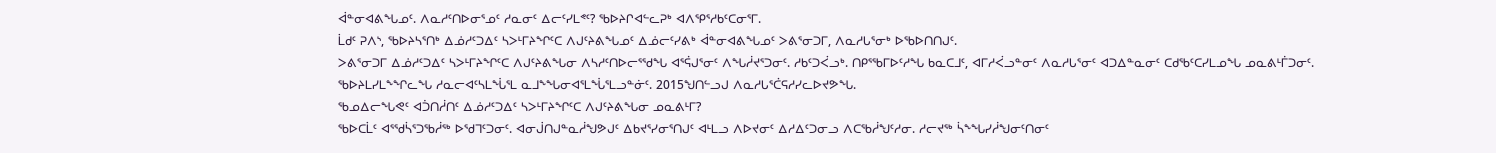ᐋᓐᓂᐊᕕᖓᓄᑦ. ᐱᓇᓱᑦᑎᐅᓂᕐᓄᑦ ᓱᓇᓂᑦ ᐃᓕᑦᓯᒪᕝᑦ? ᖃᐅᔨᒋᐊᓪᓚᕈᒃ ᐊᐱᕿᕐᓱᑲᑦᑕᓂᕐᒥ.
ᒫᑯᑦ ᕈᐱᔅ, ᖃᐅᔨᓴᕐᑎᒃ ᐃᓅᓱᑦᑐᐃᑦ ᓴᐳᒻᒥᔨᖏᑦᑕ ᐱᒍᑦᔨᕕᖓᓄᑦ ᐃᓅᓕᑦᓯᕕᒃ ᐋᓐᓂᐊᕕᖓᓄᑦ ᐳᕕᕐᓂᑐᒥ, ᐱᓇᓱᒐᕐᓂᒃ ᐅᖃᐅᑎᑎᒍᑦ.
ᐳᕕᕐᓂᑐᒥ ᐃᓅᓱᑦᑐᐃᑦ ᓴᐳᒻᒥᔨᖏᑦᑕ ᐱᒍᑦᔨᕕᖓᓂ ᐱᓴᓱᑦᑎᐅᓕᕐᖁᖓ ᐊᕐᕌᒍᕐᓂᑦ ᐱᖓᓲᔪᕐᑐᓂᑦ. ᓱᑲᑦᑐᐹᓗᒃ. ᑎᑭᕐᖃᒥᐅᑦᓱᖓ ᑲᓇᑕᒧᑦ, ᐊᒥᓱᐹᓗᓐᓂᑦ ᐱᓇᓱᒐᕐᓂᑦ ᐊᑐᐃᓐᓇᓂᑦ ᑕᑯᖃᑦᑕᓯᒪᓄᖓ ᓄᓇᕕᒻᒦᑐᓂᑦ. ᖃᐅᔨᒪᓯᒪᖕᖏᓚᖓ ᓱᓇᓕᐊᑦᓴᒪᖔᕐᒪ ᓇᒧᖕᖓᓂᐊᕐᒪᖔᕐᒪᓗᓐᓃᑦ. 2015ᖑᑎᓪᓗᒍ ᐱᓇᓱᒐᕐᑖᕋᓱᓯᓚᐅᔪᕗᖓ.
ᖃᓄᐃᓕᖓᕙᑦ ᐊᑑᑎᓲᑎᑦ ᐃᓅᓱᑦᑐᐃᑦ ᓴᐳᒻᒥᔨᖏᑦᑕ ᐱᒍᑦᔨᕕᖓᓂ ᓄᓇᕕᒻᒥ?
ᖃᐅᑕᒫᑦ ᐊᕐᖁᓵᕐᑐᖃᓲᖅ ᐅᖁᒣᑦᑐᓂᑦ. ᐊᓂᒎᑎᒍᓐᓇᓲᖑᕗᒍᑦ ᐃᑲᔪᕐᓯᓂᕐᑎᒍᑦ ᐊᒻᒪᓗ ᐱᐅᔪᓂᑦ ᐃᓱᐃᑦᑐᓂᓗ ᐱᑕᖃᓲᖑᑦᓱᓂ. ᓱᓕᔪᖅ ᓵᖕᖓᓯᓲᖑᓂᑦᑎᓂᑦ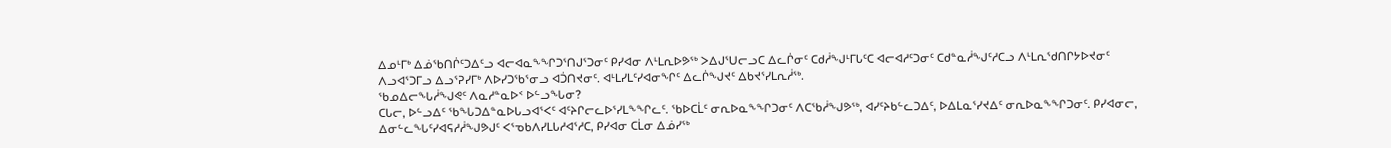ᐃᓄᒻᒥᒃ ᐃᓅᖃᑎᒌᑦᑐᐃᑦᓗ ᐊᓕᐊᓇᖕᖏᑐᕐᑎᒍᕐᑐᓂᑦ ᑭᓯᐊᓂ ᐱᒻᒪᕆᐅᕗᖅ ᐳᐃᒍᕐᑌᓕᓗᑕ ᐃᓚᒌᓂᑦ ᑕᑯᓲᖑᒻᒥᒐᑦᑕ ᐊᓕᐊᓱᑦᑐᓂᑦ ᑕᑯᓐᓇᓲᖑᑦᓱᑕᓗ ᐱᒻᒪᕆᖁᑎᒋᔭᐅᔪᓂᑦ ᐱᓗᐊᕐᑐᒥᓗ ᐃᓗᕐᕈᓯᒥᒃ ᐱᐅᓯᑐᖃᕐᓂᓗ ᐊᑑᑎᔪᓂᑦ. ᐊᒻᒪᓯᒪᑦᓯᐊᓂᖏᑦ ᐃᓚᒌᖑᔪᑦ ᐃᑲᔪᕐᓯᒪᕆᓲᖅ.
ᖃᓄᐃᓕᖓᓲᖑᕙᑦ ᐱᓇᓱᓐᓇᐅᑉ ᐅᓪᓗᖓᓂ?
ᑕᒐᓕ, ᐅᓪᓗᐃᑦ ᖃᖓᑐᐃᓐᓇᐅᒐᓗᐊᕐᐸᑦ ᐊᑦᔨᒋᓕᓚᐅᕐᓯᒪᖕᖏᓚᑦ. ᖃᐅᑕᒫᑦ ᓂᕆᐅᓇᖕᖏᑐᓂᑦ ᐱᑕᖃᓲᖑᕗᖅ, ᐊᓯᑦᔨᑲᓪᓚᑐᐃᑦ, ᐅᐃᒪᓇᕐᓯᔪᐃᑦ ᓂᕆᐅᓇᖕᖏᑐᓂᑦ. ᑭᓯᐊᓂᓕ, ᐃᓂᓪᓚᖓᑦᓯᐊᕋᓱᓲᖑᕗᒍᑦ ᐸᕐᓀᑲᐱᓯᒪᒐᓱᐊᕐᓱᑕ, ᑭᓯᐊᓂ ᑕᒫᓂ ᐃᓅᓯᖅ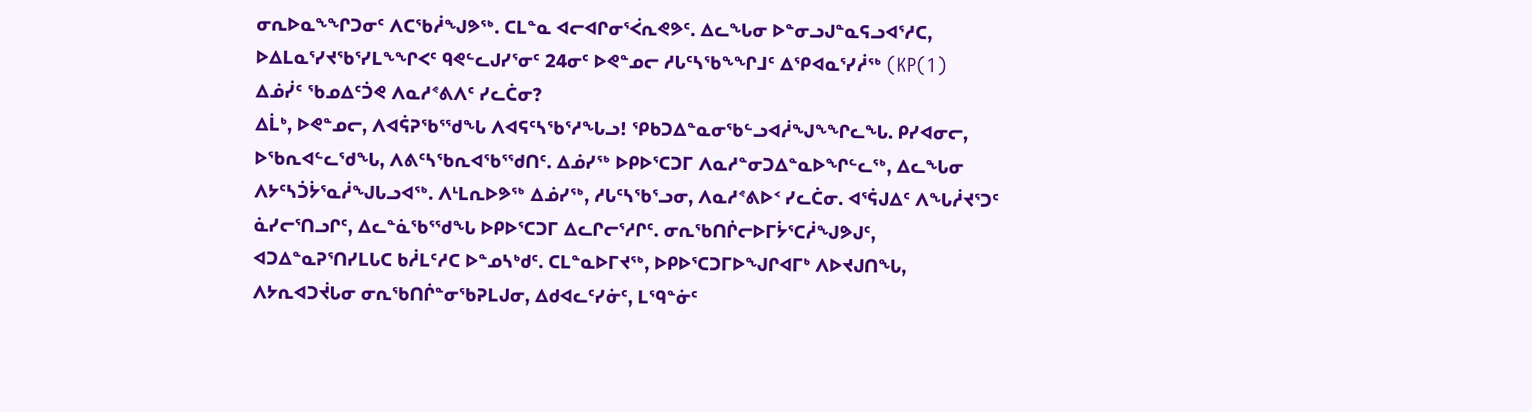ᓂᕆᐅᓇᖕᖏᑐᓂᑦ ᐱᑕᖃᓲᖑᕗᖅ. ᑕᒪᓐᓇ ᐊᓕᐊᒋᓂᕐᐹᕆᕙᕗᑦ. ᐃᓚᖓᓂ ᐅᓐᓂᓗᒍᓐᓇᕋᓗᐊᕐᓱᑕ, ᐅᐃᒪᓇᕐᓯᔪᖃᕐᓯᒪᖕᖏᐸᑦ ᑫᕙᓪᓚᒍᓯᕐᓂᑦ 24ᓂᑦ ᐅᕙᓐᓄᓕ ᓱᒐᑦᓴᖃᖕᖏᒧᑦ ᐃᕿᐊᓇᕐᓯᓲᖅ (KP(1)
ᐃᓅᓰᑦ ᖃᓄᐃᑦᑑᕙ ᐱᓇᓱᕝᕕᐱᑦ ᓯᓚᑖᓂ?
ᐃᒫᒃ, ᐅᕙᓐᓄᓕ, ᐱᐊᕌᕈᖃᕐᖁᖓ ᐱᐊᕋᑦᓴᖃᕐᓱᖓᓗ! ᕿᑲᑐᐃᓐᓇᓂᖃᓪᓗᐊᓲᖑᖕᖏᓚᖓ. ᑭᓯᐊᓂᓕ, ᐅᖃᕆᐊᓪᓚᖁᖓ, ᐱᕕᑦᓴᖃᕆᐊᖃᕐᖁᑎᑦ. ᐃᓅᓯᖅ ᐅᑭᐅᕐᑕᑐᒥ ᐱᓇᓱᓐᓂᑐᐃᓐᓇᐅᖏᓪᓚᖅ, ᐃᓚᖓᓂ ᐱᔭᑦᓴᑑᔮᕐᓇᓲᖑᒐᓗᐊᖅ. ᐱᒻᒪᕆᐅᕗᖅ ᐃᓅᓯᖅ, ᓱᒐᑦᓴᖃᕐᓗᓂ, ᐱᓇᓱᕝᕕᐅᑉ ᓯᓚᑖᓂ. ᐊᕐᕌᒍᐃᑦ ᐱᖓᓲᔪᕐᑐᑦ ᓈᓯᓕᕐᑎᓗᒋᑦ, ᐃᓚᓐᓈᖃᕐᖁᖓ ᐅᑭᐅᕐᑕᑐᒥ ᐃᓚᒋᓕᕐᓱᒋᑦ. ᓂᕆᖃᑎᒌᓕᐅᒥᔮᕐᑕᓲᖑᕗᒍᑦ, ᐊᑐᐃᓐᓇᕈᕐᑎᓯᒪᒐᑕ ᑲᓲᒪᑦᓱᑕ ᐅᓐᓄᓴᒃᑯᑦ. ᑕᒪᓐᓇᐅᒥᔪᖅ, ᐅᑭᐅᕐᑕᑐᒥᐅᖑᒋᐊᒥᒃ ᐱᐅᔪᒍᑎᖓ, ᐱᔭᕆᐊᑐᔫᒐᓂ ᓂᕆᖃᑎᒌᓐᓂᖃᕈᒪᒍᓂ, ᐃᑯᐊᓚᑦᓯᓃᑦ, ᒪᙯᓐᓃᑦ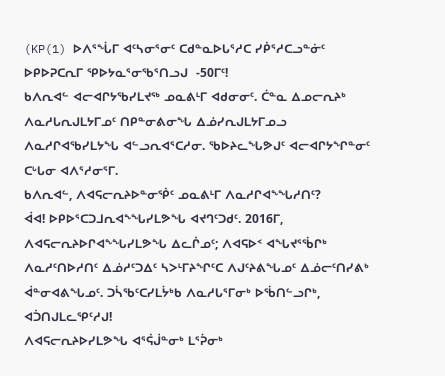(KP(1) ᐅᐱᕐᖔᒥ ᐊᑦᓴᓂᕐᓂᑦ ᑕᑯᓐᓇᐅᒐᕐᓱᑕ ᓯᑮᕐᓱᑕᓗᓐᓃᑦ ᐅᑭᐅᕈᑕᕆᒥ ᕿᐅᔭᓇᕐᓂᖃᕐᑎᓗᒍ  -50ᒥᑦ!
ᑲᐱᕆᐊᓪ ᐊᓕᐊᒋᔭᖃᓯᒪᔪᖅ ᓄᓇᕕᒻᒥ ᐊᑯᓂᓂᑦ. ᑖᓐᓇ ᐃᓄᓕᕆᔨᒃ ᐱᓇᓱᒐᕆᒍᒪᔭᒥᓄᑦ ᑎᑭᓐᓂᕕᓂᖓ ᐃᓅᓯᕆᒍᒪᔭᒥᓄᓗ ᐱᓇᓱᒋᐊᖃᓯᒪᔭᖓ ᐊᓪᓗᕆᐊᕐᑕᓱᓂ. ᖃᐅᔨᓚᖓᕗᒍᑦ ᐊᓕᐊᒋᔭᖏᓐᓂᑦ ᑕᒡᒐᓂ ᐊᐱᕐᓱᓂᕐᒥ.
ᑲᐱᕆᐊᓪ, ᐱᐊᕋᓕᕆᔨᐅᓐᓂᖀᑦ ᓄᓇᕕᒻᒥ ᐱᓇᓱᒋᐊᖕᖓᓱᑎᑦ?
ᐋᐊ! ᐅᑭᐅᕐᑕᑐᒧᕆᐊᖕᖓᓯᒪᕗᖓ ᐊᔪᒉᑦᑐᑯᑦ. 2016ᒥ, ᐱᐊᕋᓕᕆᔨᐅᒋᐊᖕᖓᓯᒪᕗᖓ ᐃᓚᒌᓄᑦ; ᐱᐊᕋᐅᑉ ᐊᖓᔪᕐᖄᒋᒃ ᐱᓇᓱᑦᑎᐅᓱᑎᑦ ᐃᓅᓱᑦᑐᐃᑦ ᓴᐳᒻᒥᔨᖏᑦᑕ ᐱᒍᑦᔨᕕᖓᓄᑦ ᐃᓅᓕᑦᑎᓯᕕᒃ ᐋᓐᓂᐊᕕᖓᓄᑦ. ᑐᓵᖃᑦᑕᓯᒪᔮᒃᑲ ᐱᓇᓱᒐᕐᒥᓂᒃ ᐅᖄᑎᓪᓗᒋᒃ, ᐊᑑᑎᒍᒪᓚᕿᑦᓱᒍ!
ᐱᐊᕋᓕᕆᔨᐅᓯᒪᕗᖓ ᐊᕐᕌᒎᓐᓂᒃ ᒪᕐᕉᓂᒃ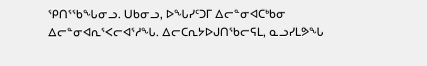ᕿᑎᕐᖃᖓᓂᓗ. ᑌᑲᓂᓗ, ᐅᖓᓯᑦᑐᒥ ᐃᓕᓐᓂᐊᑕᒃᑲᓂ ᐃᓕᓐᓂᐊᕆᕐᐸᓕᐊᕐᓱᖓ. ᐃᓕᑕᕆᔭᐅᒍᑎᖃᓕᕋᒪ, ᓇᓗᓯᒪᕗᖓ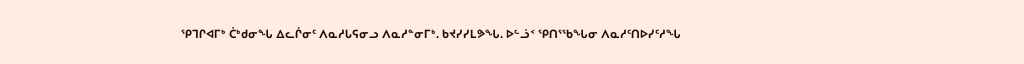ᕿᒣᒋᐊᒥᒃ ᑖᒃᑯᓂᖓ ᐃᓚᒌᓂᑦ ᐱᓇᓱᒐᕋᓂᓗ ᐱᓇᓱᓐᓂᒥᒃ. ᑲᔪᓯᓯᒪᕗᖓ. ᐅᓪᓘᑉ ᕿᑎᕐᖃᖓᓂ ᐱᓇᓱᑦᑎᐅᓯᑦᓱᖓ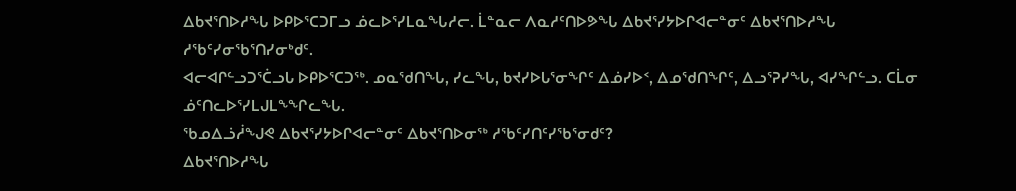ᐃᑲᔪᕐᑎᐅᓱᖓ ᐅᑭᐅᕐᑕᑐᒥᓗ ᓅᓚᐅᕐᓯᒪᓇᖓᓱᓕ. ᒫᓐᓇᓕ ᐱᓇᓱᑦᑎᐅᕗᖓ ᐃᑲᔪᕐᓯᔭᐅᒋᐊᓕᓐᓂᑦ ᐃᑲᔪᕐᑎᐅᓱᖓ ᓱᖃᑦᓯᓂᖃᕐᑎᓯᓂᒃᑯᑦ.
ᐊᓕᐊᒋᓪᓗᑐᕐᑖᓗᒐ ᐅᑭᐅᕐᑕᑐᖅ. ᓄᓇᖁᑎᖓ, ᓯᓚᖓ, ᑲᔪᓯᐅᒐᕐᓂᖏᑦ ᐃᓅᓯᐅᑉ, ᐃᓄᖁᑎᖏᑦ, ᐃᓗᕐᕈᓯᖓ, ᐊᓯᖏᓪᓗ. ᑕᒫᓂ ᓅᑦᑎᓚᐅᕐᓯᒪᒍᒪᖕᖏᓚᖓ.
ᖃᓄᐃᓘᓲᖑᕙ ᐃᑲᔪᕐᓯᔭᐅᒋᐊᓕᓐᓂᑦ ᐃᑲᔪᕐᑎᐅᓂᖅ ᓱᖃᑦᓯᑎᑦᓯᖃᕐᓂᑯᑦ?
ᐃᑲᔪᕐᑎᐅᓱᖓ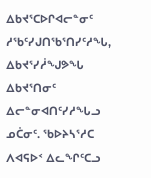ᐃᑲᔪᕐᑕᐅᒋᐊᓕᓐᓂᑦ ᓱᖃᑦᓯᒍᑎᖃᕐᑎᓯᑦᓱᖓ, ᐃᑲᔪᕐᓯᓲᖑᕗᖓ ᐃᑲᔪᕐᑎᓂᑦ ᐃᓕᓐᓂᐊᑎᑦᓯᓱᖓᓗ ᓄᑖᓂᑦ. ᖃᐅᔨᓴᕐᓱᑕ ᐱᐊᕋᐅᑉ ᐃᓚᖏᑦᑕᓗ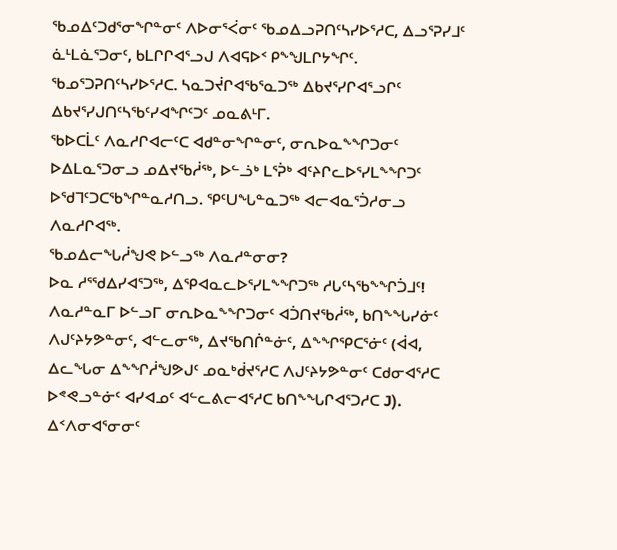ᖃᓄᐃᑦᑐᑯᕐᓂᖏᓐᓂᑦ ᐱᐅᓂᕐᐹᓂᑦ ᖃᓄᐃᓗᕈᑎᑦᓴᓯᐅᕐᓱᑕ, ᐃᓗᕐᕈᓯᒧᑦ ᓈᒻᒪᓈᕐᑐᓂᑦ, ᑲᒪᒋᒋᐊᕐᓗᒍ ᐱᐊᕋᐅᑉ ᑭᖕᖑᒪᒋᔭᖏᑦ. ᖃᓄᕐᑐᕈᑎᑦᓴᓯᐅᕐᓱᑕ. ᓴᓇᑐᔫᒋᐊᖃᕐᓇᑐᖅ ᐃᑲᔪᕐᓯᒋᐊᕐᓗᒋᑦ ᐃᑲᔪᕐᓯᒍᑎᑦᓴᖃᑦᓯᐊᖏᑦᑐᑦ ᓄᓇᕕᒻᒥ.
ᖃᐅᑕᒫᑦ ᐱᓇᓱᒋᐊᓕᑦᑕ ᐊᑯᓐᓂᖏᓐᓂᑦ, ᓂᕆᐅᓇᖕᖏᑐᓂᑦ ᐅᐃᒪᓇᕐᑐᓂᓗ ᓄᐃᔪᖃᓲᖅ, ᐅᓪᓘᒃ ᒪᕐᕉᒃ ᐊᑦᔨᒋᓚᐅᕐᓯᒪᖕᖏᑐᑦ ᐅᖁᒣᑦᑐᑕᖃᖏᓐᓇᓱᑎᓗ. ᕿᑦᑌᖓᓐᓇᑐᖅ ᐊᓕᐊᓇᕐᑑᓱᓂᓗ ᐱᓇᓱᒋᐊᖅ.
ᖃᓄᐃᓕᖓᓲᖑᕙ ᐅᓪᓗᖅ ᐱᓇᓱᓐᓂᓂ?
ᐅᓇ ᓱᕐᖁᐃᓯᐊᕐᑐᖅ, ᐃᕿᐊᓇᓚᐅᕐᓯᒪᖕᖏᑐᖅ ᓱᒐᑦᓴᖃᖕᖏᑑᒧᑦ! ᐱᓇᓱᓐᓇᒥ ᐅᓪᓗᒥ ᓂᕆᐅᓇᖕᖏᑐᓂᑦ ᐊᑑᑎᔪᖃᓲᖅ, ᑲᑎᖕᖓᓯᓃᑦ ᐱᒍᑦᔨᔭᕗᓐᓂᑦ, ᐊᓪᓚᓂᖅ, ᐃᔪᖃᑎᒌᓐᓃᑦ, ᐃᖕᖏᕿᑕᕐᓃᑦ (ᐋᐊ, ᐃᓚᖓᓂ ᐃᖕᖏᓲᖑᕗᒍᑦ ᓄᓇᒃᑰᔪᕐᓱᑕ ᐱᒍᑦᔨᔭᕗᓐᓂᑦ ᑕᑯᓂᐊᕐᓱᑕ ᐅᕝᕙᓗᓐᓃᑦ ᐊᓯᐊᓄᑦ ᐊᓪᓚᕕᓕᐊᕐᓱᑕ ᑲᑎᖕᖓᒋᐊᕐᑐᓱᑕ J). ᐃᑉᐱᓂᐊᕐᓂᓂᑦ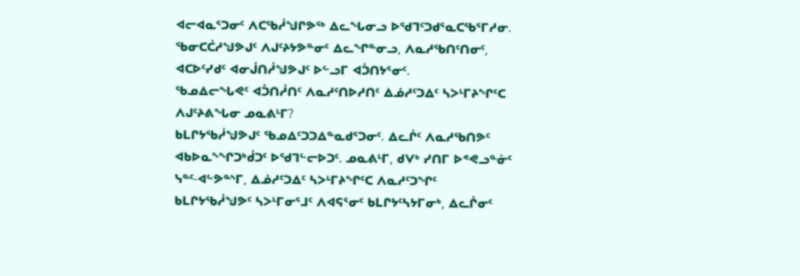ᐊᓕᐊᓇᕐᑐᓂᑦ ᐱᑕᖃᓲᖑᒋᕗᖅ ᐃᓚᖓᓂᓗ ᐅᖁᒣᑦᑐᑯᕐᓇᑕᖃᕐᒥᓱᓂ. ᖃᓂᑕᑖᓱᖑᕗᒍᑦ ᐱᒍᑦᔨᔭᕗᓐᓂᑦ ᐃᓚᖏᓐᓂᓗ, ᐱᓇᓱᖃᑎᑦᑎᓂᑦ, ᐊᑕᐅᑦᓯᑯᑦ ᐊᓂᒎᑎᓲᖑᕗᒍᑦ ᐅᓪᓗᒥ ᐊᑑᑎᔭᕐᓂᑦ.
ᖃᓄᐃᓕᖓᕙᑦ ᐊᑑᑎᓲᑎᑦ ᐱᓇᓱᑦᑎᐅᓱᑎᑦ ᐃᓅᓱᑦᑐᐃᑦ ᓴᐳᒻᒥᔨᖏᑦᑕ ᐱᒍᑦᔨᕕᖓᓂ ᓄᓇᕕᒻᒥ?
ᑲᒪᒋᔭᖃᓲᖑᕗᒍᑦ ᖃᓄᐃᑦᑐᑐᐃᓐᓇᑯᕐᑐᓂᑦ. ᐃᓚᒌᑦ ᐱᓇᓱᖃᑎᕗᑦ ᐊᑲᐅᓇᖕᖏᑐᒃᑰᑐᑦ ᐅᖁᒣᓪᓕᐅᑐᑦ. ᓄᓇᕕᒻᒥ, ᑯᐯᒃ ᓯᑎᒥ ᐅᕝᕙᓗᓐᓃᑦ ᓭᓐᑦ-ᐊᓪᕗᓐᔅᒥ, ᐃᓅᓱᑦᑐᐃᑦ ᓴᐳᒻᒥᔨᖏᑦᑕ ᐱᓇᓱᑦᑐᖏᑦ ᑲᒪᒋᔭᖃᓲᖑᕗᑦ ᓴᐳᒻᒥᓂᕐᒧᑦ ᐱᐊᕋᕐᓂᑦ ᑲᒪᒋᔭᑦᓴᔭᒥᓂᒃ, ᐃᓚᒌᓂᑦ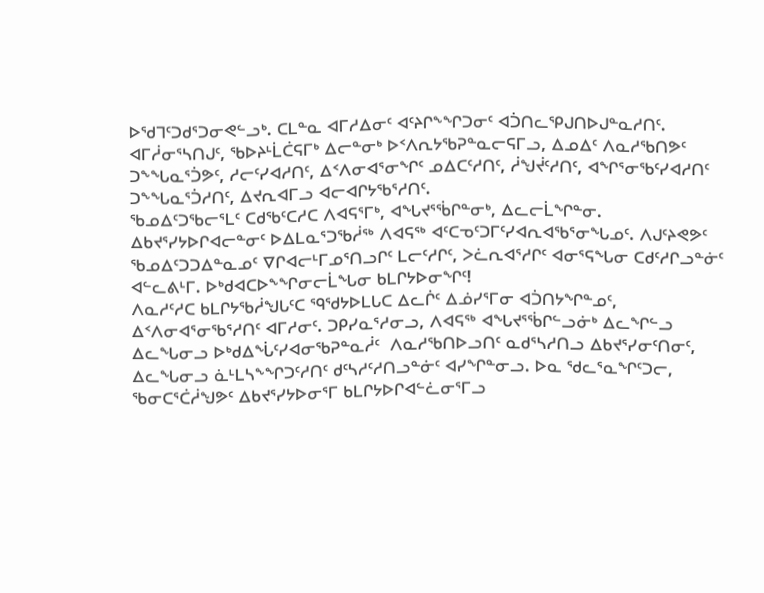ᐅᖁᒣᑦᑐᑯᕐᑐᓂᕙᓪᓗᒃ. ᑕᒪᓐᓇ ᐊᒥᓱᐃᓂᑦ ᐊᑦᔨᒋᖕᖏᑐᓂᑦ ᐊᑑᑎᓚᕿᒍᑎᐅᒍᓐᓇᓱᑎᑦ. ᐊᒥᓲᓂᕐᓴᑎᒍᑦ, ᖃᐅᔨᒻᒫᑖᕋᒥᒃ ᐃᓕᓐᓂᒃ ᐅᑉᐱᕆᔭᖃᕈᓐᓇᓕᕋᒥᓗ, ᐃᓄᐃᑦ ᐱᓇᓱᖃᑎᕗᑦ ᑐᖕᖓᓇᕐᑑᕗᑦ, ᓱᓕᑦᓯᐊᓱᑎᑦ, ᐃᑉᐱᓂᐊᕐᓂᖏᑦ ᓄᐃᑕᑦᓱᑎᑦ, ᓲᖑᔫᑦᓱᑎᑦ, ᐊᖏᕐᓂᖃᑦᓯᐊᓱᑎᑦ ᑐᖕᖓᓇᕐᑑᓱᑎᑦ, ᐃᔪᕆᐊᒥᓗ ᐊᓕᐊᒋᔭᖃᕐᓱᑎᑦ.
ᖃᓄᐃᑦᑐᖃᓕᕐᒪᑦ ᑕᑯᖃᑦᑕᓱᑕ ᐱᐊᕋᕐᒥᒃ, ᐊᖓᔪᕐᖄᒋᓐᓂᒃ, ᐃᓚᓕᒫᖏᓐᓂ. ᐃᑲᔪᕐᓯᔭᐅᒋᐊᓕᓐᓂᑦ ᐅᐃᒪᓇᕐᑐᖃᓲᖅ ᐱᐊᕋᖅ ᐊᑦᑕᓀᑦᑐᒥᑦᓯᐊᕆᐊᖃᕐᓂᖓᓄᑦ. ᐱᒍᑦᔨᕙᕗᑦ ᖃᓄᐃᑦᑐᑐᐃᓐᓇᓄᑦ ᐁᒋᐊᓕᒻᒥᓄᕐᑎᓗᒋᑦ ᒪᓕᑦᓱᒋᑦ, ᐳᓛᕆᐊᕐᓱᒋᑦ ᐊᓂᕐᕋᖓᓂ ᑕᑯᑦᓱᒋᓗᓐᓃᑦ ᐊᓪᓚᕕᒻᒥ. ᐅᒃᑯᐊᑕᐅᖕᖏᓂᓕᒫᖓᓂ ᑲᒪᒋᔭᐅᓂᖏᑦ!
ᐱᓇᓱᑦᓱᑕ ᑲᒪᒋᔭᖃᓲᖑᒐᑦᑕ ᙯᖁᔭᐅᒪᒐᑕ ᐃᓚᒌᑦ ᐃᓅᓯᕐᒥᓂ ᐊᑑᑎᔭᖏᓐᓄᑦ, ᐃᑉᐱᓂᐊᕐᓂᖃᕐᓱᑎᑦ ᐊᒥᓱᓂᑦ. ᑐᑭᓯᓇᕐᓱᓂᓗ, ᐱᐊᕋᖅ ᐊᖓᔪᕐᖄᒋᓪᓗᓃᒃ ᐃᓚᖏᓪᓗ ᐃᓚᖓᓂᓗ ᐅᒃᑯᐃᖔᑦᓯᐊᓂᖃᕈᓐᓇᓲᑦ  ᐱᓇᓱᖃᑎᐅᓗᑎᑦ ᓇᑯᕐᓴᓱᑎᓗ ᐃᑲᔪᕐᓯᓂᑦᑎᓂᑦ, ᐃᓚᖓᓂᓗ ᓈᒻᒪᓴᖕᖏᑐᑦᓱᑎᑦ ᑯᑦᓴᓱᑦᓱᑎᓗᓐᓃᑦ ᐊᓯᖏᓐᓂᓗ. ᐅᓇ ᖁᓚᕐᓇᖏᑦᑐᓕ, ᖃᓂᑕᕐᑖᓲᖑᕗᑦ ᐃᑲᔪᕐᓯᔭᐅᓂᕐᒥ ᑲᒪᒋᔭᐅᒋᐊᓪᓛᓂᕐᒥᓗ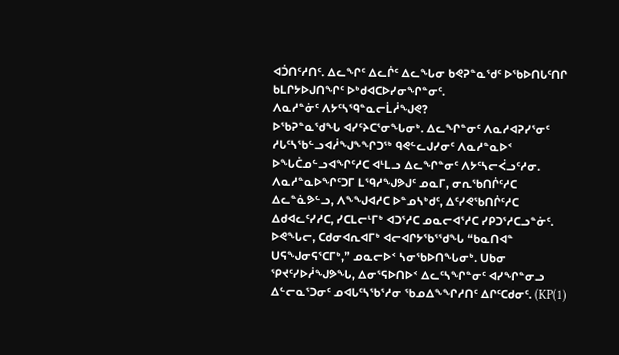ᐊᑑᑎᑦᓱᑎᑦ. ᐃᓚᖏᑦ ᐃᓚᒌᑦ ᐃᓚᖓᓂ ᑲᕙᕈᓐᓇᖁᑦ ᐅᖃᐅᑎᒐᑦᑎᒋ ᑲᒪᒋᔭᐅᒍᑎᖏᑦ ᐅᒃᑯᐊᑕᐅᓯᓂᖏᓐᓂᑦ.
ᐱᓇᓱᓐᓃᑦ ᐱᔭᑦᓴᙯᓐᓇᓕᒫᓲᖑᕙ?
ᐅᖃᕈᓐᓇᖁᖓ ᐊᓯᑦᔨᑕᕐᓂᖓᓂᒃ. ᐃᓚᖏᓐᓂᑦ ᐱᓇᓱᐊᕈᓯᕐᓂᑦ ᓱᒐᑦᓴᖃᓪᓗᐊᓲᖑᖕᖏᑐᖅ ᑫᕙᓪᓚᒍᓯᓂᑦ ᐱᓇᓱᓐᓇᐅᑉ ᐅᖓᑖᓄᓪᓗᐊᖏᑦᓱᑕ ᐊᒻᒪᓗ ᐃᓚᖏᓐᓂᑦ ᐱᔭᑦᓴᓕᐹᓗᑦᓱᓂ.
ᐱᓇᓱᓐᓇᐅᖏᑦᑐᒥ ᒪᙯᓱᖑᕗᒍᑦ ᓄᓇᒥ, ᓂᕆᖃᑎᒌᑦᓱᑕ ᐃᓚᓐᓈᕗᓪᓗ, ᐱᖕᖑᐊᓱᑕ ᐅᓐᓄᓴᒃᑯᑦ, ᐃᑦᓯᕙᖃᑎᒌᑦᓱᑕ ᐃᑯᐊᓚᑦᓯᓱᑕ, ᓯᑕᒪᓕᒻᒥᒃ ᐊᑐᕐᓱᑕ ᓄᓇᓕᐊᕐᓱᑕ ᓯᑭᑐᕐᓱᑕᓗᓐᓃᑦ. ᐅᕙᖓᓕ, ᑕᑯᓂᐊᕆᐊᒥᒃ ᐊᓕᐊᒋᔭᖃᕐᖁᖓ “ᑲᓇᑎᐊᓐ ᑌᕋᖑᓂᕋᕐᑕᒥᒃ,” ᓄᓇᓕᐅᑉ ᓴᓂᖃᐅᑎᖓᓂᒃ. ᑌᑲᓂ ᕿᔪᑦᓯᐅᓲᖑᕗᖓ, ᐃᓂᕐᕋᐅᑎᐅᑉ ᐃᓚᑦᓴᖏᓐᓂᑦ ᐊᓯᖏᓐᓂᓗ ᐃᓪᓕᓇᕐᑐᓂᑦ ᓄᐊᒐᑦᓴᖃᕐᓱᓂ ᖃᓄᐃᖕᖏᓱᑎᑦ ᐃᒋᑦᑕᑯᓂᑦ. (KP(1)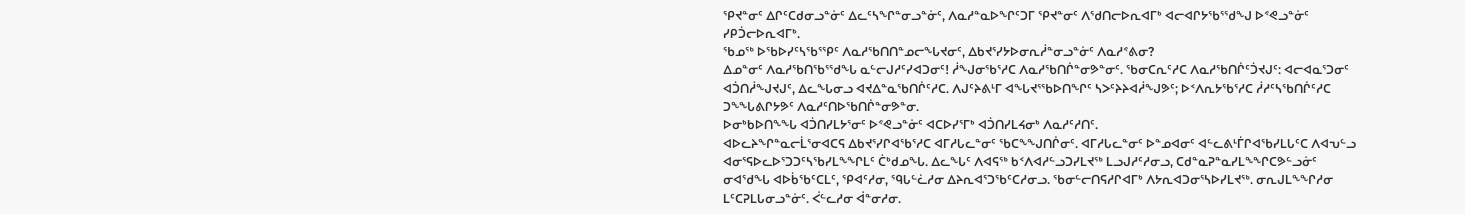ᕿᔪᓐᓂᑦ ᐃᒋᑦᑕᑯᓂᓗᓐᓃᑦ ᐃᓚᑦᓴᖏᓐᓂᓗᓐᓃᑦ, ᐱᓇᓱᓐᓇᐅᖏᑦᑐᒥ ᕿᔪᓐᓂᑦ ᐱᖁᑎᓕᐅᕆᐊᒥᒃ ᐊᓕᐊᒋᔭᖃᕐᖁᖑ ᐅᕝᕙᓗᓐᓃᑦ ᓯᑭᑑᓕᐅᕆᐊᒥᒃ.
ᖃᓄᖅ ᐅᖃᐅᓯᑦᓴᖃᕐᕿᑦ ᐱᓇᓱᖃᑎᑎᓐᓄᓕᖓᔪᓂᑦ, ᐃᑲᔪᕐᓯᔭᐅᓂᕆᓲᓐᓂᓗᓐᓃᑦ ᐱᓇᓱᕝᕕᓂ?
ᐃᓄᓐᓂᑦ ᐱᓇᓱᖃᑎᖃᕐᖁᖓ ᓇᓪᓕᒍᓱᑦᓯᐊᑐᓂᑦ! ᓲᖑᓂᖃᕐᓱᑕ ᐱᓇᓱᖃᑎᒌᓐᓂᕗᓐᓂᑦ. ᖃᓂᑕᕆᑦᓱᑕ ᐱᓇᓱᖃᑎᒌᑦᑑᔪᒍᑦ: ᐊᓕᐊᓇᕐᑐᓂᑦ ᐊᑑᑎᓲᖑᔪᒍᑦ, ᐃᓚᖓᓂᓗ ᐊᔪᐃᓐᓇᖃᑎᒌᑦᓱᑕ. ᐱᒍᑦᔨᕕᒻᒥ ᐊᖓᔪᕐᖃᐅᑎᖏᑦ ᓴᐳᑦᔨᔨᐊᓲᖑᕗᑦ; ᐅᑉᐱᕆᔭᖃᕐᓱᑕ ᓲᓱᑦᓴᖃᑎᒌᑦᓱᑕ ᑐᖕᖓᕕᒋᔭᕗᑦ ᐱᓇᓱᑦᑎᐅᖃᑎᒌᓐᓂᕗᓐᓂ.
ᐅᓂᒃᑲᐅᑎᖕᖓ ᐊᑑᑎᓯᒪᔭᕐᓂᑦ ᐅᕝᕙᓗᓐᓃᑦ ᐊᑕᐅᓯᕐᒥᒃ ᐊᑑᑎᓯᒪᔦᓂᒃ ᐱᓇᓱᑦᓱᑎᑦ.
ᐊᐅᓚᔨᖏᓐᓇᓕᒫᕐᓂᐊᑕᕋ ᐃᑲᔪᕐᓯᒋᐊᖃᕐᓱᑕ ᐊᒥᓱᒐᓚᓐᓂᑦ ᖃᑕᖕᖑᑎᒌᓂᑦ. ᐊᒥᓱᒐᓚᓐᓂᑦ ᐅᓐᓄᐊᓂᑦ ᐊᓪᓚᕕᒻᒦᒋᐊᖃᓯᒪᒐᑦᑕ ᐱᐊᕃᓪᓗ ᐊᓂᕐᕋᐅᓚᐅᕐᑐᑐᑦᓴᖃᓯᒪᖕᖏᒪᑦ ᑖᒃᑯᓄᖓ. ᐃᓚᖓᑦ ᐱᐊᕋᖅ ᑲᑉᐱᐊᓱᓪᓗᑐᓯᒪᔪᖅ ᒪᓗᒍᓱᑦᓱᓂᓗ, ᑕᑯᓐᓇᕈᓐᓇᓯᒪᖕᖏᑕᕗᓪᓗᓃᑦ ᓂᐊᖁᖓ ᐊᐅᑳᖃᑦᑕᒪᑦ, ᕿᐊᑦᓱᓂ, ᙯᒐᓪᓛᓱᓂ ᐃᔨᕆᐊᕐᑐᖃᑦᑕᓱᓂᓗ. ᖃᓂᓪᓕᑎᕋᓱᒋᐊᒥᒃ ᐱᔭᕆᐊᑐᓂᕐᓴᐅᓯᒪᔪᖅ. ᓂᕆᒍᒪᖕᖏᓱᓂ ᒪᑦᑕᕈᒪᒐᓂᓗᓐᓃᑦ. ᐹᓪᓚᓱᓂ ᐋᓐᓂᓱᓂ.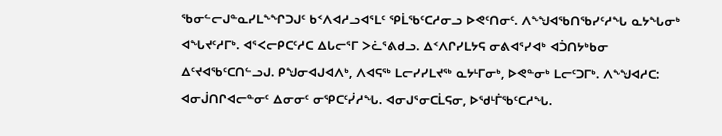ᖃᓂᓪᓕᒍᓐᓇᓯᒪᖕᖏᑐᒍᑦ ᑲᑉᐱᐊᓱᓗᐊᕐᒪᑦ ᕿᒫᖃᑦᑕᓱᓂᓗ ᐅᕙᑦᑎᓂᑦ. ᐱᖕᖑᐊᖃᑎᖃᓯᑦᓱᖓ ᓇᔭᖓᓂᒃ ᐊᖓᔪᑦᓱᒥᒃ. ᐊᕐᐸᓕᑭᑕᑦᓱᑕ ᐃᒐᓕᕐᒥ ᐳᓛᕐᕕᑯᓗ. ᐃᑉᐱᒋᓯᒪᔭᕋ ᓂᕕᐊᕐᓯᐊᒃ ᐊᑑᑎᔭᒃᑲᓂ ᐃᑦᔪᐊᖃᑦᑕᑎᓪᓗᒍ. ᑭᖑᓂᐊᒍᐊᐱᒃ, ᐱᐊᕋᖅ ᒪᓕᓯᓯᒪᔪᖅ ᓇᔭᒻᒥᓂᒃ, ᐅᕙᓐᓂᒃ ᒪᓕᑦᑐᒥᒃ. ᐱᖕᖑᐊᓱᑕ: ᐊᓂᒎᑎᒋᐊᓕᓐᓂᑦ ᐃᓂᓂᑦ ᓂᕿᑕᑦᓰᓱᖓ. ᐊᓂᒍᕐᓂᑕᒫᕋᓂ, ᐅᖁᒻᒦᖃᑦᑕᓱᖓ.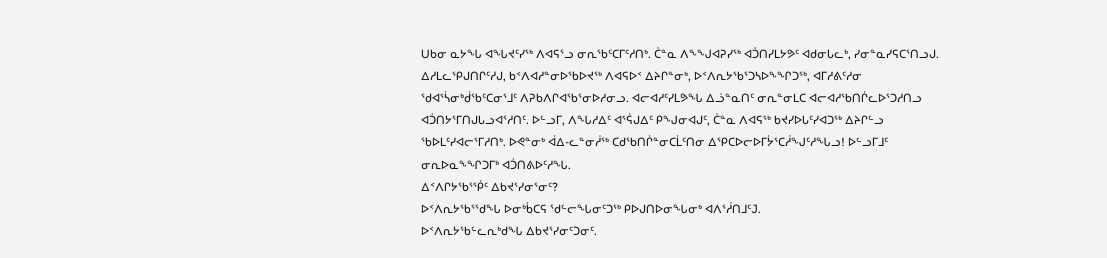ᑌᑲᓂ ᓇᔭᖓ ᐊᖓᔪᑦᓯᖅ ᐱᐊᕋᕐᓗ ᓂᕆᖃᑦᑕᒥᑦᓱᑎᒃ. ᑖᓐᓇ ᐱᖕᖑᐊᕈᓯᖅ ᐊᑑᑎᓯᒪᔭᕗᑦ ᐊᑯᓂᒐᓚᒃ, ᓯᓂᓐᓇᓯᕋᑕᕐᑎᓗᒍ. ᐃᓱᒪᓚᕿᒍᑎᒋᑦᓱᒍ, ᑲᑉᐱᐊᓱᓐᓂᐅᖃᐅᔪᖅ ᐱᐊᕋᐅᑉ ᐃᔨᒋᓐᓂᒃ, ᐅᑉᐱᕆᔭᖃᕐᑐᓴᐅᖕᖏᑐᖅ, ᐊᒥᓱᕕᑦᓱᓂ ᖁᐊᕐᓵᓂᒃᑰᖃᑦᑕᓂᕐᒧᑦ ᐱᕈᑲᐱᒋᐊᖃᕐᓂᐅᓱᓂᓗ. ᐊᓕᐊᓱᑦᓯᒪᕗᖓ ᐃᓘᓐᓇᑎᑦ ᓂᕆᓐᓂᒪᑕ ᐊᓕᐊᓱᖃᑎᒌᓚᐅᕐᑐᓱᑎᓗ ᐊᑑᑎᔭᕐᒥᑎᒍᒐᓗᐊᕐᓱᑎᑦ. ᐅᓪᓗᒥ, ᐱᖓᓱᐃᑦ ᐊᕐᕌᒍᐃᑦ ᑭᖑᓂᐊᒍᑦ, ᑖᓐᓇ ᐱᐊᕋᖅ ᑲᔪᓯᐅᒐᑦᓯᐊᑐᖅ ᐃᔨᒋᓪᓗ ᖃᐅᒪᑦᓯᐊᓕᕐᒥᓱᑎᒃ. ᐅᕙᓐᓂᒃ ᐋᐃ-ᓚᓐᓂᓲᖅ ᑕᑯᖃᑎᒌᓐᓂᑕᒫᑦᑎᓂ ᐃᕿᑕᐅᓕᐅᒥᔮᕐᑕᓲᖑᑦᓱᖓᓗ! ᐅᓪᓗᒥᒧᑦ ᓂᕆᐅᓇᖕᖏᑐᒥᒃ ᐊᑑᑎᕕᐅᑦᓱᖓ.
ᐃᑉᐱᒋᔭᖃᕐᖀᑦ ᐃᑲᔪᕐᓯᓂᕐᓂᑦ?
ᐅᑉᐱᕆᔭᖃᕐᖁᖓ ᐅᓂᒃᑳᑕᕋ ᖁᓪᓕᖓᓂᑦᑐᖅ ᑭᐅᒍᑎᐅᓂᖓᓂᒃ ᐊᐱᕐᓲᑎᒧᑦJ.
ᐅᑉᐱᕆᔭᖃᓪᓚᕆᒃᑯᖓ ᐃᑲᔪᕐᓯᓂᑦᑐᓂᑦ.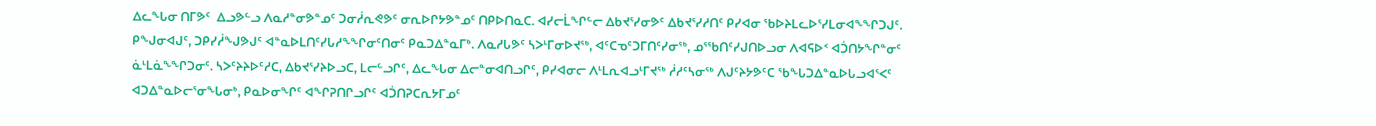ᐃᓚᖓᓂ ᑎᒥᕗᑦ  ᐃᓗᕗᓪᓗ ᐱᓇᓱᓐᓂᕗᓐᓄᑦ ᑐᓂᓲᕆᕙᕗᑦ ᓂᕆᐅᒋᔭᕗᓐᓄᑦ ᑎᑭᐅᑎᓇᑕ. ᐊᓯᓕᒫᖏᓪᓕ ᐃᑲᔪᕐᓯᓂᕗᑦ ᐃᑲᔪᕐᓯᓱᑎᑦ ᑭᓯᐊᓂ ᖃᐅᔨᒪᓚᐅᕐᓯᒪᓂᐊᖕᖏᑐᒍᑦ.
ᑭᖑᓂᐊᒍᑦ, ᑐᑭᓯᓲᖑᕗᒍᑦ ᐊᓐᓇᐅᒪᑎᑦᓯᒐᓱᖕᖏᓂᑦᑎᓂᑦ ᑭᓇᑐᐃᓐᓇᒥᒃ. ᐱᓇᓱᒐᕗᑦ ᓴᐳᒻᒥᓂᐅᔪᖅ, ᐊᑦᑕᓀᑦᑐᒥᑎᑦᓯᓂᖅ, ᓄᕐᖃᑎᑦᓯᒍᑎᐅᓗᓂ ᐱᐊᕋᐅᑉ ᐊᑑᑎᔭᖏᓐᓂᑦ ᓈᒻᒪᓈᖕᖏᑐᓂᑦ. ᓴᐳᑦᔨᔨᐅᑦᓱᑕ, ᐃᑲᔪᕐᓯᔨᐅᓗᑕ, ᒪᓕᓪᓗᒋᑦ, ᐃᓚᖓᓂ ᐃᓕᓐᓂᐊᑎᓗᒋᑦ, ᑭᓯᐊᓂᓕ ᐱᒻᒪᕆᐊᓗᒻᒥᔪᖅ ᓲᓱᑦᓴᓂᖅ ᐱᒍᑦᔨᔭᕗᑦᑕ ᖃᖓᑐᐃᓐᓇᐅᒐᓗᐊᕐᐸᑦ ᐊᑐᐃᓐᓇᐅᓕᕐᓂᖓᓂᒃ, ᑭᓇᐅᓂᖏᑦ ᐊᖏᕈᑎᒋᓗᒋᑦ ᐊᑑᑎᕈᑕᕆᔭᒥᓄᑦ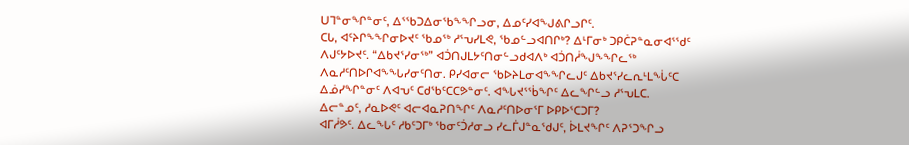ᑌᒣᓐᓂᖏᓐᓂᑦ, ᐃᕐᖃᑐᐃᓂᖃᖕᖏᓗᓂ, ᐃᓄᑦᓯᐊᖑᕕᒋᓗᒋᑦ.
ᑕᒐ, ᐊᑦᔨᒋᖕᖏᓂᐅᔪᑦ ᖃᓄᖅ ᓱᕐᕃᓯᒪᕙ, ᖃᓄᓪᓗᐊᑎᒋᒃ? ᐃᒻᒥᓂᒃ ᑐᑭᑖᕈᓐᓇᓂᐊᕐᖁᑦ ᐱᒍᑦᔭᐅᔪᑦ. “ᐃᑲᔪᕐᓯᓂᖅ” ᐊᑑᑎᒍᒪᔭᑦᑎᓂᓪᓗᑯᐊᐱᒃ ᐊᑑᑎᓲᖑᖕᖏᓚᖅ ᐱᓇᓱᑦᑎᐅᒋᐊᖕᖓᓯᓂᑦᑎᓂ. ᑭᓯᐊᓂᓕ ᖃᐅᔨᒪᓂᐊᖕᖏᓚᒍᑦ ᐃᑲᔪᕐᓯᓚᕆᒻᒪᖔᑦᑕ ᐃᓅᓯᖏᓐᓂᑦ ᐱᐊᕃᑦ ᑕᑯᖃᑦᑕᑕᕗᓐᓂᑦ. ᐊᖓᔪᕐᖄᖏᑦ ᐃᓚᖏᓪᓗ ᓱᕐᕃᒪᑕ.
ᐃᓕᓐᓄᑦ, ᓱᓇᐅᕙᑦ ᐊᓕᐊᓇᕈᑎᖏᑦ ᐱᓇᓱᑦᑎᐅᓂᕐᒥ ᐅᑭᐅᕐᑕᑐᒥ?
ᐊᒥᓲᕗᑦ. ᐃᓚᖓᑦ ᓱᑲᑦᑐᒥᒃ ᖃᓂᑦᑑᓱᓂᓗ ᓯᓚᒦᒍᓐᓇᖁᒍᑦ, ᐆᒪᔪᖏᑦ ᐱᕈᕐᑐᖏᓗ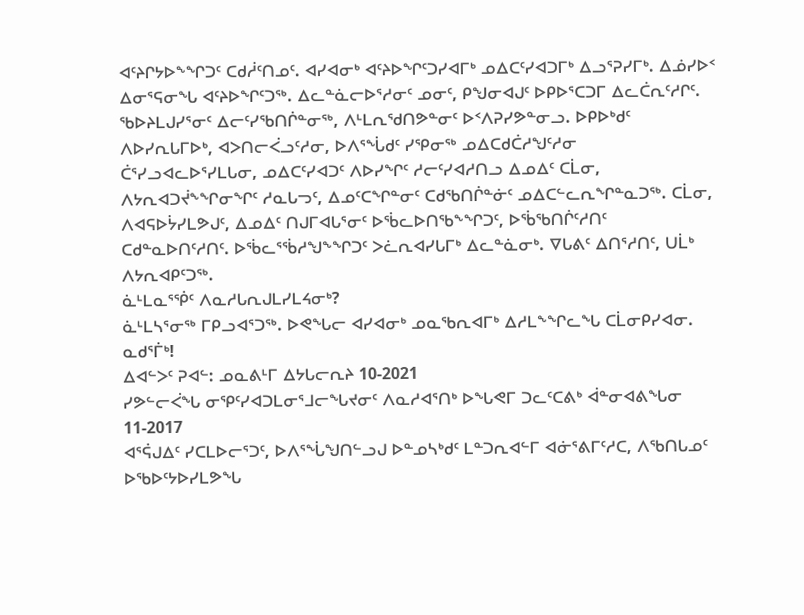ᐊᑦᔨᒋᔭᐅᖕᖏᑐᑦ ᑕᑯᓲᑦᑎᓄᑦ. ᐊᓯᐊᓂᒃ ᐊᑦᔨᐅᖏᑦᑐᓯᐊᒥᒃ ᓄᐃᑕᑦᓯᐊᑐᒥᒃ ᐃᓗᕐᕈᓯᒥᒃ. ᐃᓅᓯᐅᑉ ᐃᓂᕐᕋᓂᖓ ᐊᑦᔨᐅᖏᑦᑐᖅ. ᐃᓚᓐᓈᓕᐅᕐᓱᓂᑦ ᓄᓂᑦ, ᑭᖑᓂᐊᒍᑦ ᐅᑭᐅᕐᑕᑐᒥ ᐃᓚᑖᕆᑦᓱᒋᑦ. ᖃᐅᔨᒪᒍᓯᕐᓂᑦ ᐃᓕᑦᓯᖃᑎᒌᓐᓂᖅ, ᐱᒻᒪᕆᖁᑎᕗᓐᓂᑦ ᐅᑉᐱᕈᓯᕗᓐᓂᓗ. ᐅᑭᐅᒃᑯᑦ ᐱᐅᓯᕆᒐᒥᐅᒃ, ᐊᐳᑎᓕᐹᓗᑦᓱᓂ, ᐅᐱᕐᖔᑯᑦ ᓯᕿᓂᖅ ᓄᐃᑕᑯᑖᓱᖑᑦᓱᓂ ᑖᕐᓯᓗᐊᓚᐅᕐᓯᒪᒐᓂ, ᓄᐃᑕᑦᓯᐊᑐᑦ ᐱᐅᓯᖏᑦ ᓱᓕᑦᓯᐊᓱᑎᓗ ᐃᓄᐃᑦ ᑕᒫᓂ, ᐱᔭᕆᐊᑐᔫᖕᖏᓂᖏᑦ ᓱᓇᒐᓓᑦ, ᐃᓄᑦᑕᖏᓐᓂᑦ ᑕᑯᖃᑎᒌᓐᓃᑦ ᓄᐃᑕᓪᓚᕆᖏᓐᓇᑐᖅ. ᑕᒫᓂ, ᐱᐊᕋᐅᔮᓯᒪᕗᒍᑦ, ᐃᓄᐃᑦ ᑎᒍᒥᐊᒐᕐᓂᑦ ᐅᖄᓚᐅᑎᖃᖕᖏᑐᑦ, ᐅᖄᖃᑎᒌᑦᓱᑎᑦ ᑕᑯᓐᓇᐅᑎᑦᓱᑎᑦ. ᐅᖄᓚᕐᖄᓱᖑᖕᖏᑐᑦ ᐳᓛᕆᐊᓯᒐᒥᒃ ᐃᓚᓐᓈᓂᒃ. ᐁᒐᕕᑦ ᐃᑎᕐᓱᑎᑦ, ᑌᒫᒃ ᐱᔭᕆᐊᑭᑦᑐᖅ.
ᓈᒻᒪᓇᕐᖀᑦ ᐱᓇᓱᒐᕆᒍᒪᓯᒪᔦᓂᒃ?
ᓈᒻᒪᓴᕐᓂᖅ ᒥᑭᓗᐊᕐᑐᖅ. ᐅᕙᖓᓕ ᐊᓯᐊᓂᒃ ᓄᓇᖃᕆᐊᒥᒃ ᐃᓱᒪᖕᖏᓚᖓ ᑕᒫᓂᑭᓯᐊᓂ.
ᓇᑯᕐᒦᒃ!
ᐃᐊᓪᐳᑦ ᕈᐊᓪ: ᓄᓇᕕᒻᒥ ᐃᔭᒐᓕᕆᔨ 10-2021
ᓯᕗᓪᓕᐹᖓ ᓂᕿᑦᓯᐊᑐᒪᓂᕐᒧᓕᖓᔪᓂᑦ ᐱᓇᓱᐊᕐᑎᒃ ᐅᖓᕙᒥ ᑐᓚᑦᑕᕕᒃ ᐋᓐᓂᐊᕕᖓᓂ 11-2017
ᐊᕐᕌᒍᐃᑦ ᓯᑕᒪᐅᓕᕐᑐᑦ, ᐅᐱᕐᖔᖑᑎᓪᓗᒍ ᐅᓐᓄᓴᒃᑯᑦ ᒪᓐᑐᕆᐊᓪᒥ ᐊᓃᕐᕕᒥᑦᓱᑕ, ᐱᖃᑎᒐᓄᑦ ᐅᖃᐅᑦᔭᐅᓯᒪᕗᖓ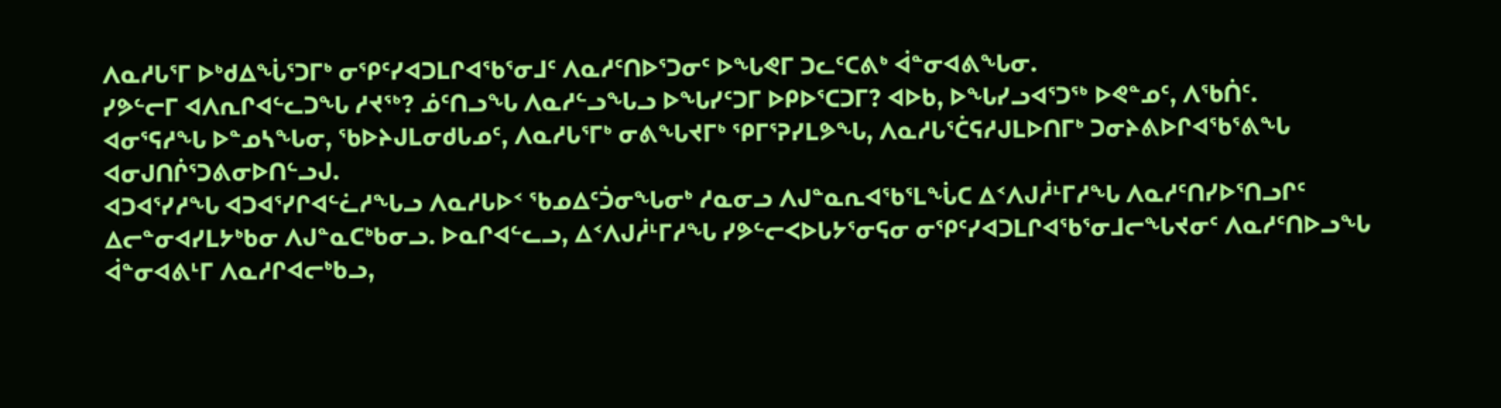ᐱᓇᓱᒐᕐᒥ ᐅᒃᑯᐃᖔᕐᑐᒥᒃ ᓂᕿᑦᓯᐊᑐᒪᒋᐊᖃᕐᓂᒧᑦ ᐱᓇᓱᑦᑎᐅᕐᑐᓂᑦ ᐅᖓᕙᒥ ᑐᓚᑦᑕᕕᒃ ᐋᓐᓂᐊᕕᖓᓂ.
ᓯᕗᓪᓕᒥ ᐊᐱᕆᒋᐊᓪᓚᑐᖓ ᓱᔪᖅ? ᓅᑦᑎᓗᖓ ᐱᓇᓱᓪᓗᖓᓗ ᐅᖓᓯᑦᑐᒥ ᐅᑭᐅᕐᑕᑐᒥ? ᐊᐅᑲ, ᐅᖓᓯᓗᐊᕐᑐᖅ ᐅᕙᓐᓄᑦ, ᐱᖃᑏᑦ.
ᐊᓂᕐᕋᓱᖓ ᐅᓐᓄᓴᖓᓂ, ᖃᐅᔨᒍᒪᓂᑯᒐᓄᑦ, ᐱᓇᓱᒐᕐᒥᒃ ᓂᕕᖓᔪᒥᒃ ᕿᒥᕐᕈᓯᒪᕗᖓ, ᐱᓇᓱᒐᕐᑖᕋᓱᒍᒪᐅᑎᒥᒃ ᑐᓂᔨᕕᐅᒋᐊᖃᕐᕕᖓ ᐊᓂᒍᑎᒌᕐᑐᕕᓂᐅᑎᓪᓗᒍ.
ᐊᑐᐊᕐᓯᓱᖓ ᐊᑐᐊᕐᓯᒋᐊᓪᓛᓱᖓᓗ ᐱᓇᓱᒐᐅᑉ ᖃᓄᐃᑦᑑᓂᖓᓂᒃ ᓱᓇᓂᓗ ᐱᒍᓐᓇᕆᐊᖃᕐᒪᖔᑕ ᐃᑉᐱᒍᓲᒻᒥᓱᖓ ᐱᓇᓱᑦᑎᓯᐅᕐᑎᓗᒋᑦ ᐃᓕᓐᓂᐊᓯᒪᔭᒃᑲᓂ ᐱᒍᓐᓇᑕᒃᑲᓂᓗ. ᐅᓇᒋᐊᓪᓚᓗ, ᐃᑉᐱᒍᓲᒻᒥᓱᖓ ᓯᕗᓪᓕᐸᐅᒐᔭᕐᓂᕋᓂ ᓂᕿᑦᓯᐊᑐᒪᒋᐊᖃᕐᓂᒧᓕᖓᔪᓂᑦ ᐱᓇᓱᑦᑎᐅᓗᖓ ᐋᓐᓂᐊᕕᒻᒥ ᐱᓇᓱᒋᐊᓕᒃᑲᓗ,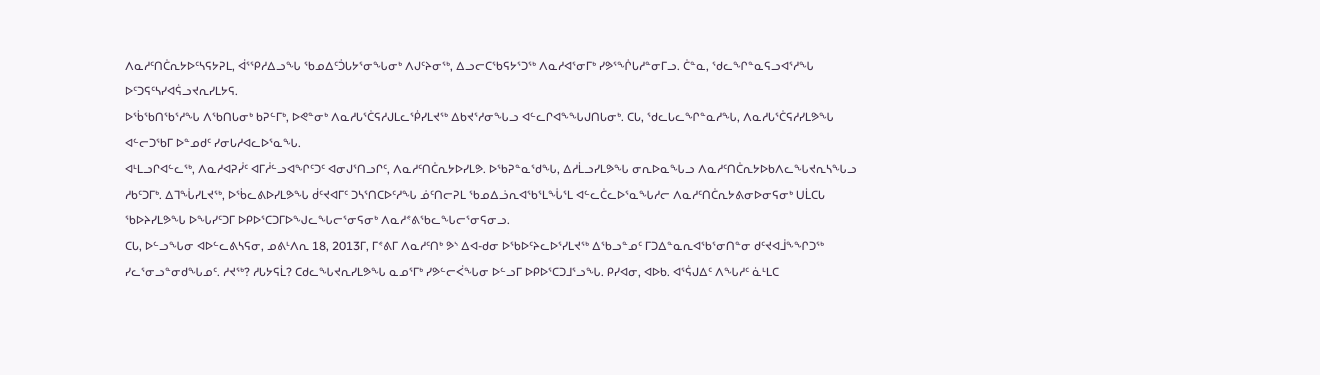ᐱᓇᓱᑦᑎᑖᕆᔭᐅᑦᓴᕋᔭᕈᒪ, ᐋᕐᕿᓱᐃᓗᖓ ᖃᓄᐃᑦᑑᒐᔭᕐᓂᖓᓂᒃ ᐱᒍᑦᔨᓂᖅ, ᐃᓗᓕᑕᖃᕋᔭᕐᑐᖅ ᐱᓇᓱᐊᕐᓂᒥᒃ ᓯᕗᕐᖐᒐᓱᓐᓂᒥᓗ. ᑖᓐᓇ, ᖁᓚᖏᓐᓇᕋᓗᐊᕐᓱᖓ ᐅᑦᑐᕋᑦᓴᓯᐊᕌᓗᔪᕆᓯᒪᔭᕋ.
ᐅᖄᖃᑎᖃᕐᓱᖓ ᐱᖃᑎᒐᓂᒃ ᑲᕈᓪᒥᒃ, ᐅᕙᓐᓂᒃ ᐱᓇᓱᒐᕐᑖᕋᓱᒍᒪᓚᖀᓯᒪᔪᖅ ᐃᑲᔪᕐᓱᓂᖓᓗ ᐊᓪᓚᒋᐊᖕᖓᒍᑎᒐᓂᒃ. ᑕᒐ, ᖁᓚᒐᓚᖏᓐᓇᓱᖓ, ᐱᓇᓱᒐᕐᑖᕋᓱᓯᒪᕗᖓ ᐊᓪᓕᑐᖃᒥ ᐅᓐᓄᑯᑦ ᓯᓂᒐᓱᐊᓚᐅᕐᓇᖓ.
ᐊᒻᒪᓗᒋᐊᓪᓚᖅ, ᐱᓇᓱᐊᕈᓰᑦ ᐊᒥᓲᓪᓗᐊᖏᑦᑐᑦ ᐊᓂᒍᕐᑎᓗᒋᑦ, ᐱᓇᓱᑦᑎᑖᕆᔭᐅᓯᒪᕗ. ᐅᖃᕈᓐᓇᖁᖓ, ᐃᓱᒫᓗᓯᒪᕗᖓ ᓂᕆᐅᓇᖓᓗ ᐱᓇᓱᑦᑎᑖᕆᔭᐅᑲᐱᓚᖓᔪᕆᓴᖓᓗ ᓱᑲᑦᑐᒥᒃ. ᐃᒣᖔᓯᒪᔪᖅ, ᐅᖄᓚᕕᐅᓯᒪᕗᖓ ᑰᑦᔪᐊᒥᑦ ᑐᓴᕐᑎᑕᐅᑦᓱᖓ ᓅᑦᑎᓕᕈᒪ ᖃᓄᐃᓘᕆᐊᖃᕐᒪᖔᕐᒪ ᐊᓪᓚᑖᓚᐅᕐᓇᖓᓱᓕ ᐱᓇᓱᑦᑎᑖᕆᔭᕕᓂᐅᓂᕋᓂᒃ ᑌᒫᑕᒐ ᖃᐅᔨᓯᒪᕗᖓ ᐅᖓᓯᑦᑐᒥ ᐅᑭᐅᕐᑕᑐᒥᐅᖑᓚᖓᓕᕐᓂᕋᓂᒃ ᐱᓇᓱᕝᕕᖃᓚᖓᓕᕐᓂᕋᓂᓗ.
ᑕᒐ, ᐅᓪᓗᖓᓂ ᐊᐅᓪᓚᕕᓴᕋᓂ, ᓄᕕᒻᐱᕆ 18, 2013ᒥ, ᒥᕝᕕᒥ ᐱᓇᓱᑦᑎᒃ ᕗᔅ ᐃᐊ-ᑯᓂ ᐅᖃᐅᑦᔨᓚᐅᕐᓯᒪᔪᖅ ᐃᖃᓗᓐᓄᑦ ᒥᑐᐃᓐᓇᕆᐊᖃᕐᓂᑎᓐᓂ ᑯᑦᔪᐊᒨᖕᖏᑐᖅ ᓯᓚᕐᓂᓗᓐᓂᑯᖓᓄᑦ. ᓱᔪᖅ? ᓱᒐᔭᕋᒫ? ᑕᑯᓚᖓᔪᕆᓯᒪᕗᖓ ᓇᓄᕐᒥᒃ ᓯᕗᓪᓕᐹᖓᓂ ᐅᓪᓗᒥ ᐅᑭᐅᕐᑕᑐᒧᕐᓗᖓ. ᑭᓯᐊᓂ, ᐊᐅᑲ. ᐊᕐᕌᒍᐃᑦ ᐱᖓᓱᑦ ᓈᒻᒪᑕ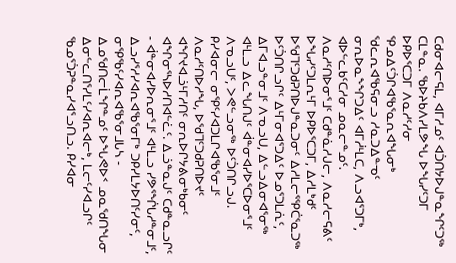ᑕᑯᓂᐊᓕᕋᒪ, ᐊᒥᓱᓄᑦ ᐊᑑᑎᔭᐅᒍᓐᓇᖏᑦᑐᖅ ᑕᒪᓐᓇ. ᖃᐅᔨᑲᐱᓯᒪᕗᖓ ᐅᖓᓯᑦᑐᒥ ᐅᑭᐅᕐᑕᑐᒥ ᐱᓇᓱᑦᓱᓂ ᕿᓄᐃᑦᑑᒋᐊᖃᕐᓇᕆᐊᖓᓂᒃ ᖁᓚᕆᐊᖃᕋᓂᓗ ᓱᓇᑐᐃᓐᓀᑦ ᓂᕆᐅᓇᖕᖏᑐᐃᑦ ᐊᒥᓲᒻᒪᑕ, ᐱᓗᐊᕐᑐᒥᒃ, ᐊᐅᓪᓚᑲᑦᑕᓱᓂ ᓄᓇᓕᓐᓄᑦ.
ᐱᓇᓱᑦᑎᐅᓂᕐᒧᑦ ᑕᑯᓐᓈᓱᒍᓕ, ᐱᓇᓱᓕᕋᕕᑦ ᐅᖓᓯᑦᑐᒪᕆᒻᒥ ᐅᑭᐅᕐᑕᑐᒥ, ᐃᓱᒪᒃᑯᑦ ᐅᖁᒣᑦᑐᑯᕈᑎᐅᒍᓐᓇᑐᓂᑦ ᐃᓱᒪᓕᕐᕿᑖᕐᓇᑐᖅ ᐅᑦᑑᑎᒋᓗᒋᑦ ᐃᒻᒥᓂᐊᕐᑐᐃᑦ ᐅᓄᕐᑐᒪᕇᑦ, ᐃᒥᐊᓗᓐᓂᒧᑦ ᐱᓀᓗᑌ, ᐃᓪᓗᐃᓂᐊᕐᓂᖅ ᐊᒻᒪᓗ ᐃᓚᖓᑎᒍᑦ ᐋᓐᓂᐊᓯᐅᕐᑕᐅᓂᕐᒧᑦ ᐱᓀᓗᑌᑦ, ᐳᕙᓪᓗᓂᖅ ᐅᑦᑑᑎᒋᓗᒍ. ᑭᓯᐊᓂᓕ ᓂᕿᑦᓯᐊᑐᒪᒋᐊᖃᕐᓂᒧᑦ ᐱᓇᓱᑦᑎᐅᓱᖓ, ᐅᖁᒣᑦᑐᑯᕈᑎᐅᔪᑦ ᐊᖏᔪᐊᓘᒻᒥᓱᑎᑦ ᓂᕆᐅᒋᔭᕕᓂᒃᑲᓂᑦ ᐊᖏᓂᕐᓴᐅᓱᑎᐊᓪᓛᑦ. ᐃᓘᓐᓇᒍᑦ ᑕᑯᓐᓇᓗᒋᑦ - ᐋᓐᓂᐊᓯᐅᕆᓂᕐᒧᑦ ᐊᒻᒪᓗ ᓯᕗᕐᖐᒐᓱᓐᓂᒧᑦ, ᐃᓗᓯᕐᓱᓯᐊᕆᐊᖃᕐᓂᒥᒃ ᑐᑭᓯᒪᔭᐅᑎᑦᓯᓂᑦ, ᓂᕿᖃᑦᓯᐊᕆᐊᖃᕐᓂᒧᒐᓴ - ᐃᓄᖁᑎᓕᒫᖏᓐᓄᑦ ᐅᖓᕙᐅᑉ ᓄᓇᖁᑎᖓᓂ ᐃᓂᓪᓚᑎᕐᓯᒪᑦᓯᐊᕆᐊᓕᒃ, ᒪᓕᑦᓯᐊᓗᒋᑦ ᖃᓄᕐᑑᕈᓐᓇᓯᐊᕐᓗᑎᓗ. ᑭᓯᐊᓂ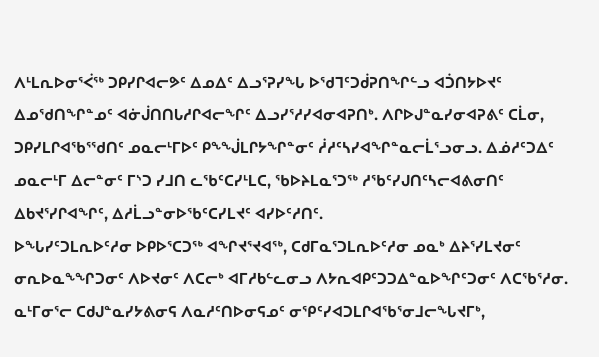ᐱᒻᒪᕆᐅᓂᕐᐹᖅ ᑐᑭᓯᒋᐊᓕᕗᑦ ᐃᓄᐃᑦ ᐃᓗᕐᕈᓯᖓ ᐅᖁᒣᑦᑐᑰᕈᑎᖏᓪᓗ ᐊᑑᑎᔭᐅᔪᑦ ᐃᓄᖁᑎᖏᓐᓄᑦ ᐊᓃᒎᑎᑎᒐᓱᒋᐊᓕᖏᑦ ᐃᓗᓯᕐᓱᓯᐊᓂᐊᕈᑎᒃ. ᐱᒋᐅᒍᓐᓇᓯᓂᐊᕈᕕᑦ ᑕᒫᓂ, ᑐᑭᓯᒪᒋᐊᖃᕐᖁᑎᑦ ᓄᓇᓕᒻᒥᐅᑦ ᑭᖕᖒᒪᒋᔭᖏᓐᓂᑦ ᓲᓱᑦᓴᓯᐊᖏᓐᓇᓕᒫᕐᓗᓂᓗ. ᐃᓅᓱᑦᑐᐃᑦ ᓄᓇᓕᒻᒥ ᐃᓕᓐᓂᑦ ᒥᔅᑐ ᓯᒧᑎ ᓚᖃᑦᑕᓯᒻᒪᑕ, ᖃᐅᔨᒪᓇᕐᑐᖅ ᓱᖃᑦᓯᒍᑎᑦᓴᓕᐊᕕᓂᑎᑦ ᐃᑲᔪᕐᓯᒋᐊᖏᑦ, ᐃᓱᒫᓗᓐᓂᐅᖃᑦᑕᓯᒪᔪᑦ ᐊᓯᐅᑦᓱᑎᑦ.
ᐅᖓᓯᑦᑐᒪᕆᐅᑦᓱᓂ ᐅᑭᐅᕐᑕᑐᖅ ᐊᖏᔪᕐᔪᐊᖅ, ᑕᑯᒥᓇᕐᑐᒪᕆᐅᑦᓱᓂ ᓄᓇᒃ ᐃᔨᕐᓯᒪᔪᓂᑦ ᓂᕆᐅᓇᖕᖏᑐᓂᑦ ᐱᐅᔪᓂᑦ ᐱᑕᓕᒃ ᐊᒥᓱᑲᓪᓚᓂᓗ ᐱᔭᕆᐊᑭᑦᑐᑐᐃᓐᓇᐅᖏᑦᑐᓂᑦ ᐱᑕᖃᕐᓱᓂ. ᓇᒻᒥᓂᕐᓕ ᑕᑯᒍᓐᓇᓯᔭᕕᓂᕋ ᐱᓇᓱᑦᑎᐅᓂᕋᓄᑦ ᓂᕿᑦᓯᐊᑐᒪᒋᐊᖃᕐᓂᒧᓕᖓᔪᒥᒃ,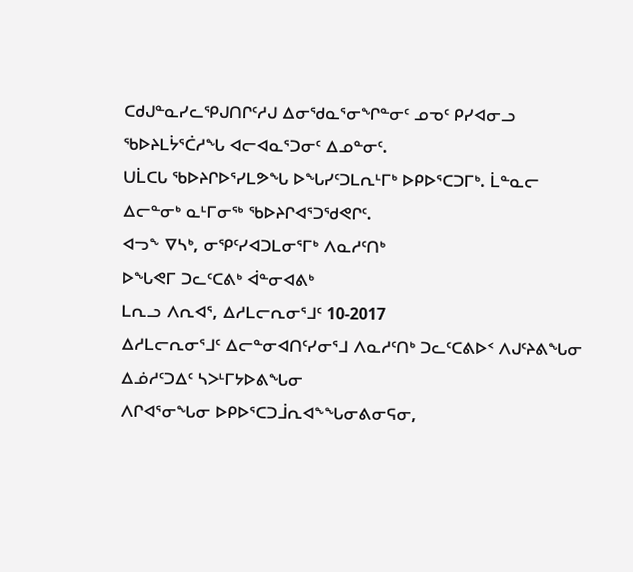ᑕᑯᒍᓐᓇᓯᓚᕿᒍᑎᒋᑦᓱᒍ ᐃᓂᖁᓇᕐᓂᖏᓐᓂᑦ ᓄᓀᑦ ᑭᓯᐊᓂᓗ ᖃᐅᔨᒪᔮᕐᑖᓱᖓ ᐊᓕᐊᓇᕐᑐᓂᑦ ᐃᓄᓐᓂᑦ.
ᑌᒫᑕᒐ ᖃᐅᔨᒋᐅᕐᓯᒪᕗᖓ ᐅᖓᓯᑦᑐᒪᕆᒻᒥᒃ ᐅᑭᐅᕐᑕᑐᒥᒃ. ᒫᓐᓇᓕ ᐃᓕᓐᓂᒃ ᓇᒻᒥᓂᖅ ᖃᐅᔨᒋᐊᕐᑐᖁᕙᒋᑦ.
ᐊᓓᖕ ᐁᓴᒃ, ᓂᕿᑦᓯᐊᑐᒪᓂᕐᒥᒃ ᐱᓇᓱᑦᑎᒃ
ᐅᖓᕙᒥ ᑐᓚᑦᑕᕕᒃ ᐋᓐᓂᐊᕕᒃ
ᒪᕆᓗ ᐱᕆᐊᕐ, ᐃᓱᒪᓕᕆᓂᕐᒧᑦ 10-2017
ᐃᓱᒪᓕᕆᓂᕐᒧᑦ ᐃᓕᓐᓂᐊᑎᑦᓯᓂᕐᒧ ᐱᓇᓱᑦᑎᒃ ᑐᓚᑦᑕᕕᐅᑉ ᐱᒍᑦᔨᕕᖓᓂ ᐃᓅᓱᑦᑐᐃᑦ ᓴᐳᒻᒥᔭᐅᕕᖓᓂ
ᐱᒋᐊᕐᓂᖓᓂ ᐅᑭᐅᕐᑕᑐᒨᕆᐊᖕᖓᓂᕕᓂᕋᓂ,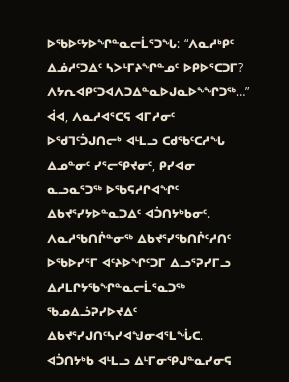ᐅᖃᐅᑦᔭᐅᖏᓐᓇᓕᒫᕐᑐᖓ: “ᐱᓇᓱᒃᑭᑦ ᐃᓅᓱᑦᑐᐃᑦ ᓴᐳᒻᒥᔨᖏᓐᓄᑦ ᐅᑭᐅᕐᑕᑐᒥ? ᐱᔭᕆᐊᑭᑦᑐᐊᐱᑐᐃᓐᓇᐅᒍᓇᐅᖕᖏᑐᖅ…” ᐋᐊ, ᐱᓇᓱᐊᕐᑕᕋ ᐊᒥᓱᓂᑦ ᐅᖁᒣᑦᑑᒍᑎᓕᒃ ᐊᒻᒪᓗ ᑕᑯᖃᑦᑕᓱᖓ ᐃᓄᓐᓂᑦ ᓯᕐᓕᕿᔪᓂᑦ, ᑭᓯᐊᓂ ᓇᓗᓇᕐᑐᖅ ᐅᖃᕋᓱᒋᐊᖏᑦ ᐃᑲᔪᕐᓯᔭᐅᓐᓇᑐᐃᑦ ᐊᑑᑎᔭᒃᑲᓂᑦ.
ᐱᓇᓱᖃᑎᒌᓐᓂᖅ ᐃᑲᔪᕐᓯᖃᑎᒌᑦᓱᑎᑦ ᐅᖃᐅᓯᕐᒥ ᐊᑦᔨᐅᖏᑦᑐᒥ ᐃᓗᕐᕈᓯᒥᓗ ᐃᓱᒪᒋᔭᖃᖏᓐᓇᓕᒫᕐᓇᑐᖅ ᖃᓄᐃᓘᕈᓯᐅᔪᐃᑦ ᐃᑲᔪᕐᓯᒍᑎᑦᓴᓯᐊᖑᓂᐊᕐᒪᖔᑕ. ᐊᑑᑎᔭᒃᑲ ᐊᒻᒪᓗ ᐃᒻᒥᓂᕿᒍᓐᓇᓯᓂᕋ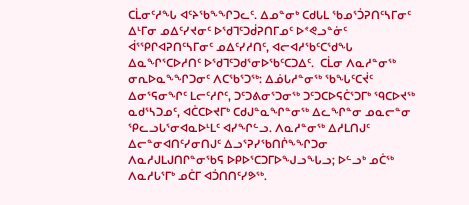ᑕᒫᓂᑦᓱᖓ ᐊᑦᔨᖃᖕᖏᑐᓚᑦ. ᐃᓄᓐᓂᒃ ᑕᑯᒐᒪ ᖃᓄᕐᑑᕈᑎᑦᓴᒥᓂᑦ ᐃᒻᒥᓂ ᓄᐃᑦᓯᔪᓂᑦ ᐅᖁᒣᑦᑐᑰᕈᑎᒥᓄᑦ ᐅᕝᕙᓗᓐᓃᑦ ᐋᕐᕿᒋᐊᕈᑎᑦᓴᒥᓂᑦ ᓄᐃᑦᓯᓱᑎᑦ, ᐊᓕᐊᓱᖃᑦᑕᖁᖓ ᐃᓇᖏᕐᑕᐅᓱᑎᑦ ᐅᖁᒣᑦᑐᑯᕐᓂᐅᖃᑦᑕᑐᐃᑦ.  ᑕᒫᓂ ᐱᓇᓱᓐᓂᖅ ᓂᕆᐅᓇᖕᖏᑐᓂᑦ ᐱᑕᖃᕐᑐᖅ: ᐃᓅᒐᓱᓐᓂᖅ ᖃᖓᑦᑕᔫᑦ ᐃᓂᕐᕋᓂᖏᑦ ᒪᓕᑦᓱᒋᑦ, ᑐᑦᑐᕕᓂᕐᑐᓂᖅ ᑐᑦᑐᑕᐅᕋᑖᕐᑐᒥᒃ ᙯᑕᐅᔪᖅ ᓇᑯᕐᓴᑐᓄᑦ, ᐊᑖᑕᐅᔪᒥᒃ ᑕᑯᒍᓐᓇᖏᓐᓂᖅ ᐃᓚᖏᓐᓂ ᓄᓇᓕᓐᓂ ᕿᓚᓗᒐᕐᓂᐊᓇᐅᒻᒪᑦ ᐊᓯᖏᓪᓗ. ᐱᓇᓱᓐᓂᖅ ᐃᓱᒪᑎᒍᑦ ᐃᓕᓐᓂᐊᑎᑦᓯᓂᑎᒍᑦ ᐃᓗᕐᕈᓯᖃᑎᒌᖕᖏᑐᓂ ᐱᓇᓱᒍᒪᒍᑎᒋᓐᓂᖃᕋ ᐅᑭᐅᕐᑕᑐᒥᐅᖑᓗᖓᓗ; ᐅᓪᓗᒃ ᓄᑖᖅ ᐱᓇᓱᒐᕐᒥᒃ ᓄᑖᒥ ᐊᑑᑎᑎᑦᓯᕗᖅ.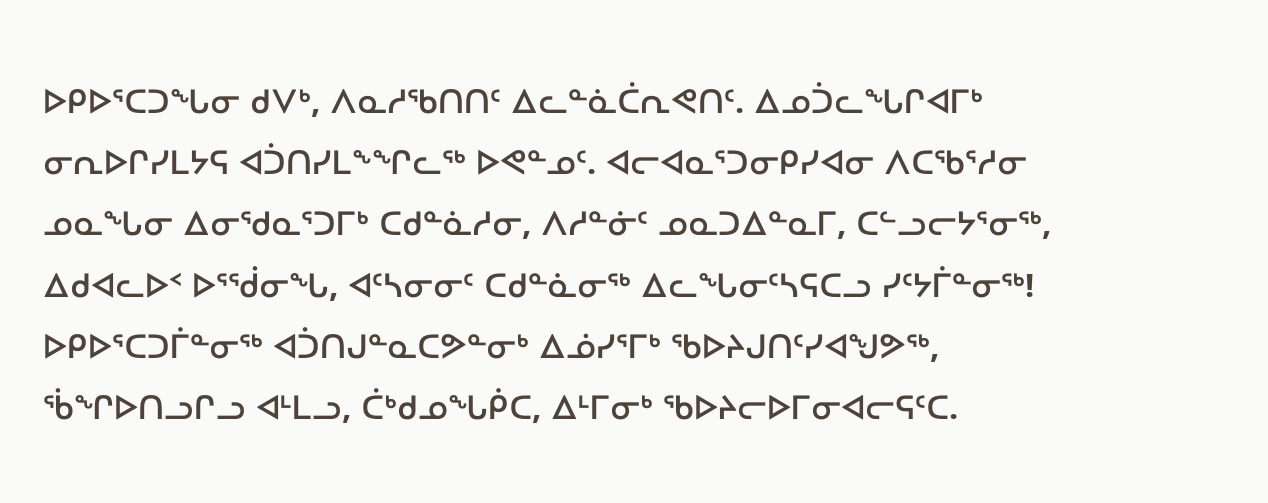ᐅᑭᐅᕐᑕᑐᖓᓂ ᑯᐯᒃ, ᐱᓇᓱᖃᑎᑎᑦ ᐃᓚᓐᓈᑖᕆᕙᑎᑦ. ᐃᓄᑑᓚᖓᒋᐊᒥᒃ ᓂᕆᐅᒋᓯᒪᔭᕋ ᐊᑑᑎᓯᒪᖕᖏᓚᖅ ᐅᕙᓐᓄᑦ. ᐊᓕᐊᓇᕐᑐᓂᑭᓯᐊᓂ ᐱᑕᖃᕐᓱᓂ ᓄᓇᖓᓂ ᐃᓂᖁᓇᕐᑐᒥᒃ ᑕᑯᓐᓈᓱᓂ, ᐱᓱᓐᓃᑦ ᓄᓇᑐᐃᓐᓇᒥ, ᑕᓪᓗᓕᔭᕐᓂᖅ, ᐃᑯᐊᓚᐅᑉ ᐅᕐᖂᓂᖓ, ᐊᑦᓴᓂᓂᑦ ᑕᑯᓐᓈᓂᖅ ᐃᓚᖓᓂᑦᓴᕋᑕᓗ ᓯᑦᔭᒦᓐᓂᖅ! ᐅᑭᐅᕐᑕᑐᒦᓐᓂᖅ ᐊᑑᑎᒍᓐᓇᑕᕗᓐᓂᒃ ᐃᓅᓯᕐᒥᒃ ᖃᐅᔨᒍᑎᑦᓯᐊᖑᕗᖅ, ᖄᖏᐅᑎᓗᒋᓗ ᐊᒻᒪᓗ, ᑖᒃᑯᓄᖓᑮᑕ, ᐃᒻᒥᓂᒃ ᖃᐅᔨᓕᐅᒥᓂᐊᓕᕋᑦᑕ.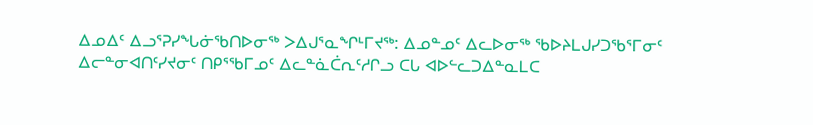ᐃᓄᐃᑦ ᐃᓗᕐᕈᓯᖓᓃᖃᑎᐅᓂᖅ ᐳᐃᒍᕐᓇᖏᒻᒥᔪᖅ: ᐃᓄᓐᓄᑦ ᐃᓚᐅᓂᖅ ᖃᐅᔨᒪᒍᓯᑐᖃᕐᒥᓂᑦ ᐃᓕᓐᓂᐊᑎᑦᓯᔪᓂᑦ ᑎᑭᕐᖃᒥᓄᑦ ᐃᓚᓐᓈᑖᕆᑦᓱᒋᓗ ᑕᒐ ᐊᐅᓪᓚᑐᐃᓐᓇᒪᑕ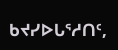ᑲᔪᓯᐅᒐᕐᓱᑎᑦ,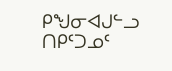ᑭᖑᓂᐊᒍᓪᓗ ᑎᑭᑦᑐᓄᑦ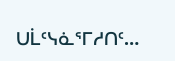ᑌᒫᑦᓭᓈᕐᒥᓱᑎᑦ…